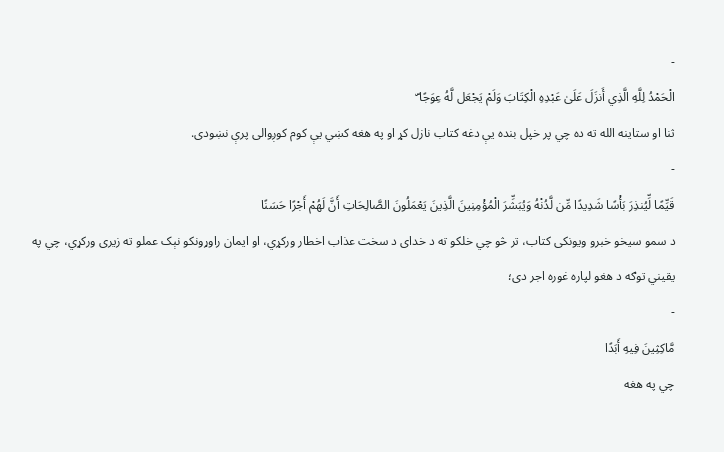-
الْحَمْدُ لِلَّهِ الَّذِي أَنزَلَ عَلَىٰ عَبْدِهِ الْكِتَابَ وَلَمْ يَجْعَل لَّهُ عِوَجًا ۜ
ثنا او ستاينه الله ته ده چي پر خپل بنده يې دغه كتاب نازل کړ او په هغه کښي یې كوم کوږوالی پرې نښودی.
-
قَيِّمًا لِّيُنذِرَ بَأْسًا شَدِيدًا مِّن لَّدُنْهُ وَيُبَشِّرَ الْمُؤْمِنِينَ الَّذِينَ يَعْمَلُونَ الصَّالِحَاتِ أَنَّ لَهُمْ أَجْرًا حَسَنًا
د سمو سيخو خبرو ويونكى كتاب، تر څو چي خلكو ته د خداى د سخت عذاب اخطار ورکړي، او ايمان راوړونكو نېک عملو ته زيرى ورکړي، چي په یقیني توګه د هغو لپاره غوره اجر دى؛
-
مَّاكِثِينَ فِيهِ أَبَدًا
چي په هغه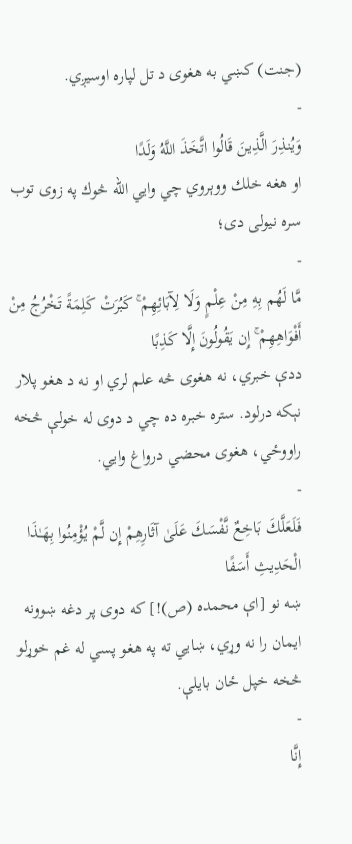(جنت) کښي به هغوى د تل لپاره اوسیږي.
-
وَيُنذِرَ الَّذِينَ قَالُوا اتَّخَذَ اللَّهُ وَلَدًا
او هغه خلك ووېروي چي وايي الله څوك په زوی توب سره نيولى دى؛
-
مَّا لَهُم بِهِ مِنْ عِلْمٍ وَلَا لِآبَائِهِمْ ۚ كَبُرَتْ كَلِمَةً تَخْرُجُ مِنْ أَفْوَاهِهِمْ ۚ إِن يَقُولُونَ إِلَّا كَذِبًا
ددې خبري، نه هغوى څه علم لري او نه د هغو پلار نېکه درلود. ستره خبره ده چي د دوى له خولې څخه راووځي، هغوى محضي درواغ وايي.
-
فَلَعَلَّكَ بَاخِعٌ نَّفْسَكَ عَلَىٰ آثَارِهِمْ إِن لَّمْ يُؤْمِنُوا بِهَـٰذَا الْحَدِيثِ أَسَفًا
ښه نو [اې محمده (ص)!] كه دوى پر دغه ښوونه ايمان را نه وړي، ښايي ته په هغو پسي له غم خوړلو څخه خپل ځان بايلې.
-
إِنَّا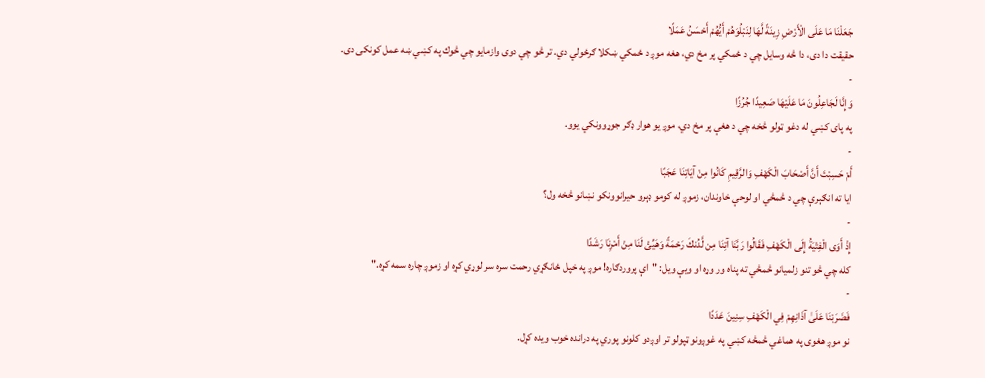جَعَلْنَا مَا عَلَى الْأَرْضِ زِينَةً لَّهَا لِنَبْلُوَهُمْ أَيُّهُمْ أَحْسَنُ عَمَلًا
حقيقت دا دى، دا څه وسايل چي د ځمكي پر مخ دي، هغه موږ د ځمكي ښکلا ګرځولي دي. تر څو چي دوى وازمايو چي څوك په کښي ښه عمل كونكى دى.
-
وَإِنَّا لَجَاعِلُونَ مَا عَلَيْهَا صَعِيدًا جُرُزًا
په پاى کښي له دغو ټولو څخه چي د هغې پر مخ دي، موږ يو هوار ډګر جوړوونكي يوو.
-
أَمْ حَسِبْتَ أَنَّ أَصْحَابَ الْكَهْفِ وَالرَّقِيمِ كَانُوا مِنْ آيَاتِنَا عَجَبًا
ايا ته انګېرې چي د څمڅي او لوحې خاوندان، زموږ له كومو ډېرو حيرانوونكو نښانو څخه ول؟
-
إِذْ أَوَى الْفِتْيَةُ إِلَى الْكَهْفِ فَقَالُوا رَبَّنَا آتِنَا مِن لَّدُنكَ رَحْمَةً وَهَيِّئْ لَنَا مِنْ أَمْرِنَا رَشَدًا
كله چي څو تنو زلميانو څمڅي ته پناه ور وړه او ویې ويل: "اې پروردګاره! موږ په خپل ځانګړي رحمت سره سر لوړي کړه او زموږ چاره سمه کړه."
-
فَضَرَبْنَا عَلَىٰ آذَانِهِمْ فِي الْكَهْفِ سِنِينَ عَدَدًا
نو موږ هغوى په هماغي څمڅه کښي په غوږونو ټپولو تر اوږدو كلونو پوري په درانده خوب ويده کړل.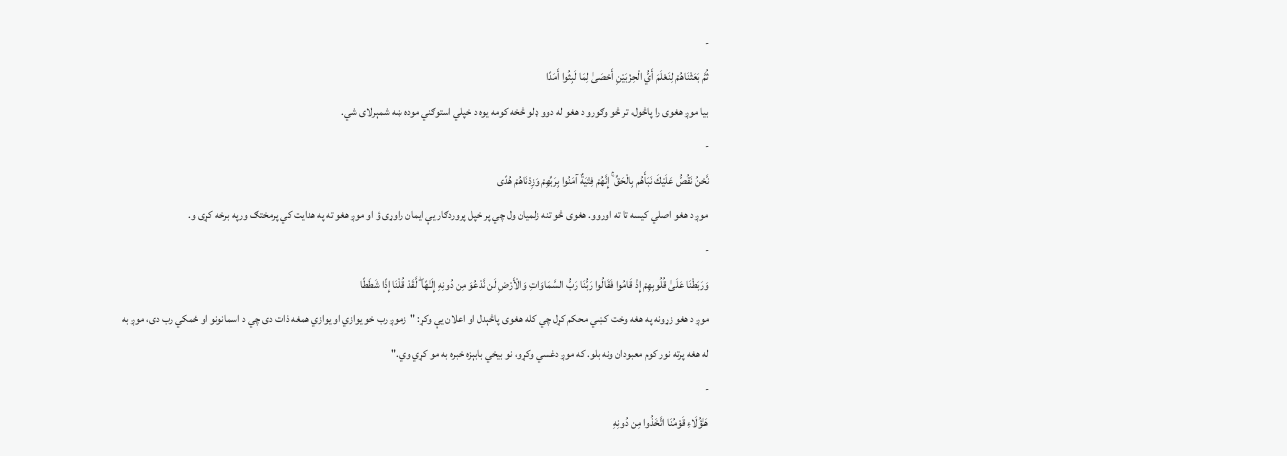-
ثُمَّ بَعَثْنَاهُمْ لِنَعْلَمَ أَيُّ الْحِزْبَيْنِ أَحْصَىٰ لِمَا لَبِثُوا أَمَدًا
بيا موږ هغوى را پاڅول، تر څو وګورو د هغو له دوو ډلو څخه كومه يوه د خپلي استوګني موده ښه شمېرلاى شي.
-
نَّحْنُ نَقُصُّ عَلَيْكَ نَبَأَهُم بِالْحَقِّ ۚ إِنَّهُمْ فِتْيَةٌ آمَنُوا بِرَبِّهِمْ وَزِدْنَاهُمْ هُدًى
موږ د هغو اصلي کیسه تا ته اوروو. هغوى څو تنه زلميان ول چي پر خپل پروردګار یې ايمان راوړى ؤ او موږ هغو ته په هدايت كي پرمختګ ورپه برخه کړی و.
-
وَرَبَطْنَا عَلَىٰ قُلُوبِهِمْ إِذْ قَامُوا فَقَالُوا رَبُّنَا رَبُّ السَّمَاوَاتِ وَالْأَرْضِ لَن نَّدْعُوَ مِن دُونِهِ إِلَـٰهًا ۖ لَّقَدْ قُلْنَا إِذًا شَطَطًا
موږ د هغو زړونه په هغه وخت کښي محكم کړل چي كله هغوى پاڅېدل او اعلان یې وکړ: "زموږ رب خو یوازي او یوازي همغه ذات دى چي د اسمانونو او ځمكي رب دى، موږ به له هغه پرته نور كوم معبودان ونه بلو. كه موږ دغسي وکړو، نو بيخي بابېزه خبره به مو کړي وي."
-
هَـٰؤُلَاءِ قَوْمُنَا اتَّخَذُوا مِن دُونِهِ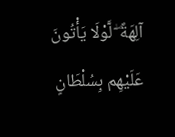آلِهَةً ۖ لَّوْلَا يَأْتُونَ عَلَيْهِم بِسُلْطَانٍ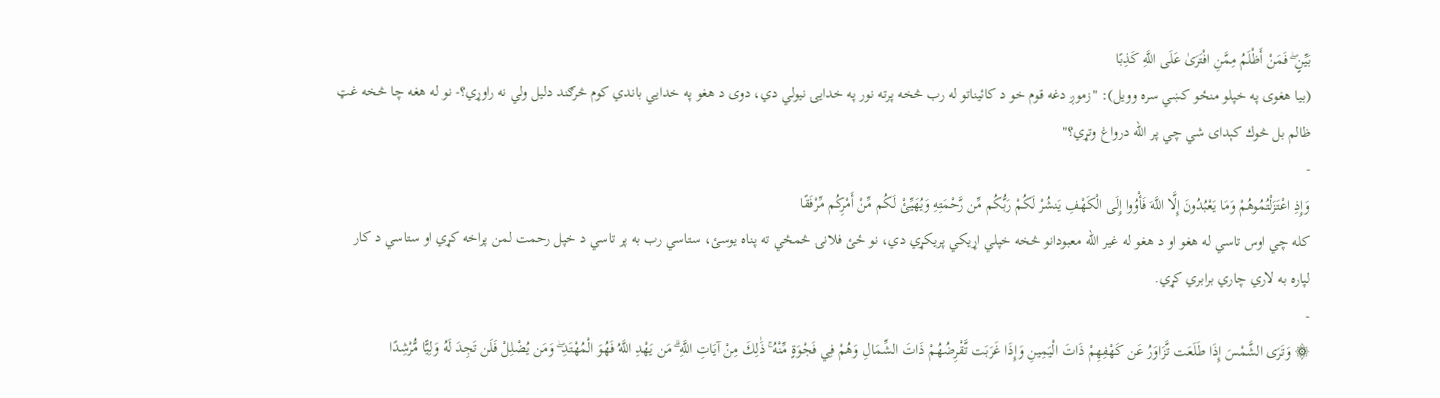بَيِّنٍ ۖ فَمَنْ أَظْلَمُ مِمَّنِ افْتَرَىٰ عَلَى اللَّهِ كَذِبًا
(بيا هغوى په خپلو منځو کښي سره وويل): "زموږ دغه قوم خو د كائيناتو له رب څخه پرته نور په خدايۍ نيولي دي، دوى د هغو په خدايي باندي كوم څرګند دليل ولي نه راوړي؟- نو له هغه چا څخه غټ ظالم بل څوك کېدای شي چي پر الله درواغ وتړي؟"
-
وَإِذِ اعْتَزَلْتُمُوهُمْ وَمَا يَعْبُدُونَ إِلَّا اللَّهَ فَأْوُوا إِلَى الْكَهْفِ يَنشُرْ لَكُمْ رَبُّكُم مِّن رَّحْمَتِهِ وَيُهَيِّئْ لَكُم مِّنْ أَمْرِكُم مِّرْفَقًا
كله چي اوس تاسي له هغو او د هغو له غير الله معبودانو څخه خپلي اړیکي پريکړي دي، نو ځئ فلانۍ څمڅي ته پناه يوسئ، ستاسي رب به پر تاسي د خپل رحمت لمن پراخه کړي او ستاسي د كار لپاره به لاري چاري برابري کړي.
-
۞ وَتَرَى الشَّمْسَ إِذَا طَلَعَت تَّزَاوَرُ عَن كَهْفِهِمْ ذَاتَ الْيَمِينِ وَإِذَا غَرَبَت تَّقْرِضُهُمْ ذَاتَ الشِّمَالِ وَهُمْ فِي فَجْوَةٍ مِّنْهُ ۚ ذَٰلِكَ مِنْ آيَاتِ اللَّهِ ۗ مَن يَهْدِ اللَّهُ فَهُوَ الْمُهْتَدِ ۖ وَمَن يُضْلِلْ فَلَن تَجِدَ لَهُ وَلِيًّا مُّرْشِدًا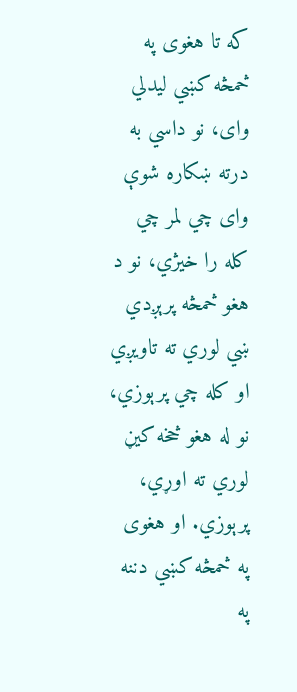كه تا هغوى په څمڅه کښي ليدلي واى، نو داسي به درته ښكاره شوې وای چي لمر چي كله را خيژي، نو د هغو څمڅه پرېږدي ښي لوري ته تاويږي او كله چي پرېوزي، نو له هغو څخه كيڼ لوري ته اوړي، پرېوزي. او هغوى په څمڅه کښي دننه په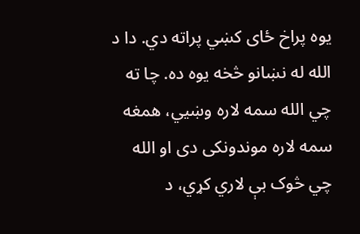يوه پراخ ځاى کښي پراته دي. دا د الله له نښانو څخه يوه ده. چا ته چي الله سمه لاره وښيي، همغه سمه لاره موندونكى دى او الله چي څوک بې لاري کړي، د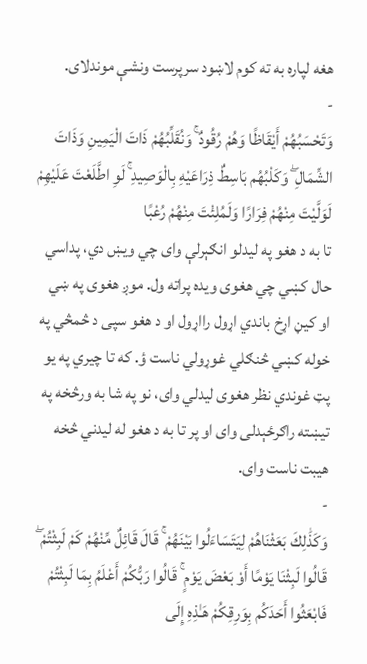هغه لپاره به ته كوم لاښود سرپرست ونشې موندلای.
-
وَتَحْسَبُهُمْ أَيْقَاظًا وَهُمْ رُقُودٌ ۚ وَنُقَلِّبُهُمْ ذَاتَ الْيَمِينِ وَذَاتَ الشِّمَالِ ۖ وَكَلْبُهُم بَاسِطٌ ذِرَاعَيْهِ بِالْوَصِيدِ ۚ لَوِ اطَّلَعْتَ عَلَيْهِمْ لَوَلَّيْتَ مِنْهُمْ فِرَارًا وَلَمُلِئْتَ مِنْهُمْ رُعْبًا
تا به د هغو په ليدلو انګېرلې وای چي ويښ دي، پداسي حال کښي چي هغوى ويده پراته ول. موږ هغوى په ښي او كيڼ اړخ باندي اړول رااړول او د هغو سپى د څمڅي په خوله کښي څنګلي غوړولي ناست ؤ. كه تا چيري په يو پټ غوندي نظر هغوى ليدلي واى، نو په شا به ورڅخه په تيښته راګرځېدلى واى او پر تا به د هغو له ليدني څخه هيبت ناست واى.
-
وَكَذَٰلِكَ بَعَثْنَاهُمْ لِيَتَسَاءَلُوا بَيْنَهُمْ ۚ قَالَ قَائِلٌ مِّنْهُمْ كَمْ لَبِثْتُمْ ۖ قَالُوا لَبِثْنَا يَوْمًا أَوْ بَعْضَ يَوْمٍ ۚ قَالُوا رَبُّكُمْ أَعْلَمُ بِمَا لَبِثْتُمْ فَابْعَثُوا أَحَدَكُم بِوَرِقِكُمْ هَـٰذِهِ إِلَى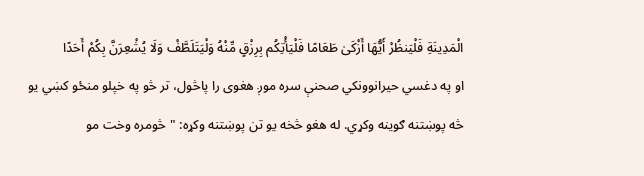الْمَدِينَةِ فَلْيَنظُرْ أَيُّهَا أَزْكَىٰ طَعَامًا فَلْيَأْتِكُم بِرِزْقٍ مِّنْهُ وَلْيَتَلَطَّفْ وَلَا يُشْعِرَنَّ بِكُمْ أَحَدًا
او په دغسي حيرانوونكي صحنې سره موږ هغوى را پاڅول، تر څو په خپلو منځو کښي يو څه پوښتنه ګوینه وکړي. له هغو څخه يو تن پوښتنه وکړه: "څومره وخت مو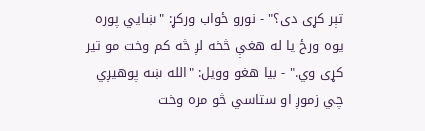تېر کړی دی؟" - نورو ځواب ورکړ: "ښايي پوره يوه ورځ يا له هغې څخه لږ څه كم وخت مو تیر کړی وي." - بيا هغو وويل: "الله ښه پوهیږي چي زموږ او ستاسي څو مره وخت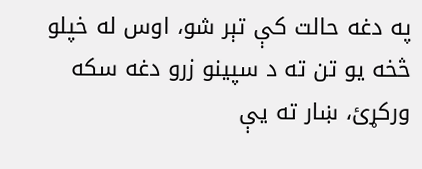په دغه حالت كې تېر شو، اوس له خپلو څخه يو تن ته د سپينو زرو دغه سكه ورکړئ، ښار ته يې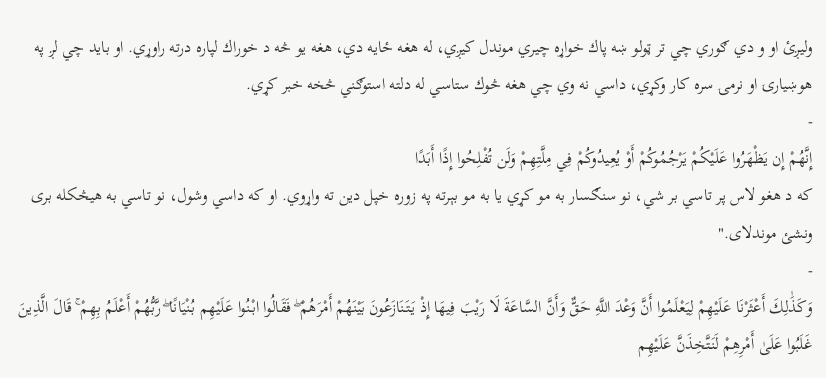وليږئ او و دي ګوري چي تر ټولو ښه پاك خواړه چيري موندل کیږي، له هغه ځايه دي، هغه يو څه د خوراك لپاره درته راوړي. او بايد چي لږ په هوښيارۍ او نرمۍ سره كار وکړي، داسي نه وي چي هغه څوك ستاسي له دلته استوګني څخه خبر کړي.
-
إِنَّهُمْ إِن يَظْهَرُوا عَلَيْكُمْ يَرْجُمُوكُمْ أَوْ يُعِيدُوكُمْ فِي مِلَّتِهِمْ وَلَن تُفْلِحُوا إِذًا أَبَدًا
كه د هغو لاس پر تاسي بر شي، نو سنګسار به مو کړي يا به مو بېرته په زوره خپل دين ته واړوي. او كه داسي وشول، نو تاسي به هیڅكله برى ونشئ موندلای."
-
وَكَذَٰلِكَ أَعْثَرْنَا عَلَيْهِمْ لِيَعْلَمُوا أَنَّ وَعْدَ اللَّهِ حَقٌّ وَأَنَّ السَّاعَةَ لَا رَيْبَ فِيهَا إِذْ يَتَنَازَعُونَ بَيْنَهُمْ أَمْرَهُمْ ۖ فَقَالُوا ابْنُوا عَلَيْهِم بُنْيَانًا ۖ رَّبُّهُمْ أَعْلَمُ بِهِمْ ۚ قَالَ الَّذِينَ غَلَبُوا عَلَىٰ أَمْرِهِمْ لَنَتَّخِذَنَّ عَلَيْهِم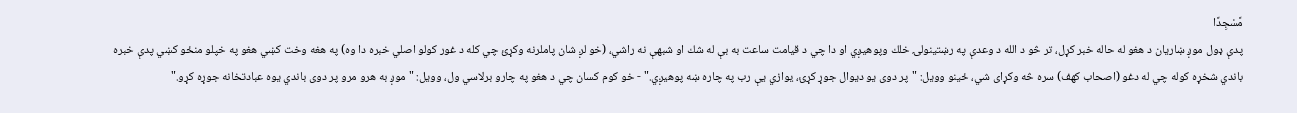مَّسْجِدًا
پدې ډول موږ ښاريان د هغو له حاله خبر کړل، تر څو د الله د وعدې په رښتینولۍ خلك وپوهیږي او دا چي د قيامت ساعت به بې له شك او شبهې نه راشي، (خو لږ شان پاملرنه وکړئ چي كله د غور كولو اصلي خبره دا وه) په هغه وخت کښي هغو په خپلو منځو کښي پدې خبره باندي شخړه كوله چي له دغو (اصحاب كهف) سره څه وکړاى شي، ځينو وويل: "پر دوى يو ديوال جوړ کړئ، یوازي يې رب په چاره ښه پوهیږي." - خو كوم كسان چي د هغو په چارو برلاسي ول، وويل: "موږ به هرو مرو پر دوى باندي يوه عبادتخانه جوړه کړو."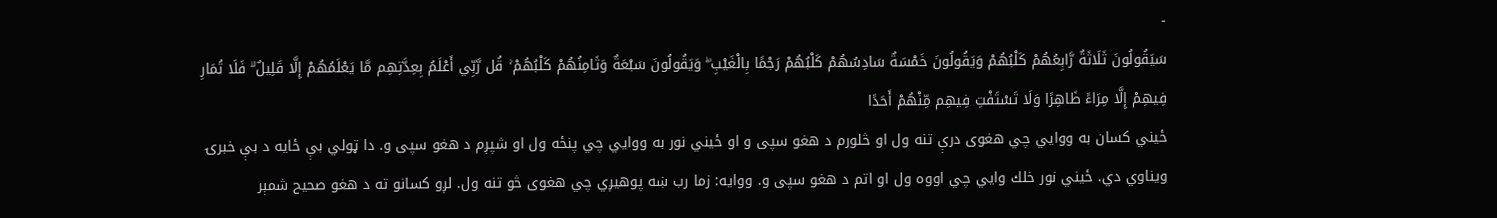-
سَيَقُولُونَ ثَلَاثَةٌ رَّابِعُهُمْ كَلْبُهُمْ وَيَقُولُونَ خَمْسَةٌ سَادِسُهُمْ كَلْبُهُمْ رَجْمًا بِالْغَيْبِ ۖ وَيَقُولُونَ سَبْعَةٌ وَثَامِنُهُمْ كَلْبُهُمْ ۚ قُل رَّبِّي أَعْلَمُ بِعِدَّتِهِم مَّا يَعْلَمُهُمْ إِلَّا قَلِيلٌ ۗ فَلَا تُمَارِ فِيهِمْ إِلَّا مِرَاءً ظَاهِرًا وَلَا تَسْتَفْتِ فِيهِم مِّنْهُمْ أَحَدًا
ځیني كسان به ووايي چي هغوى درې تنه ول او څلورم د هغو سپى و او ځيني نور به ووايي چي پنځه ول او شپږم د هغو سپى و. دا ټولي بې ځايه د بې خبرۍ ويناوي دي. ځيني نور خلك وايي چي اووه ول او اتم د هغو سپى و. ووايه: زما رب ښه پوهیږي چي هغوى څو تنه ول. لږو كسانو ته د هغو صحيح شمېر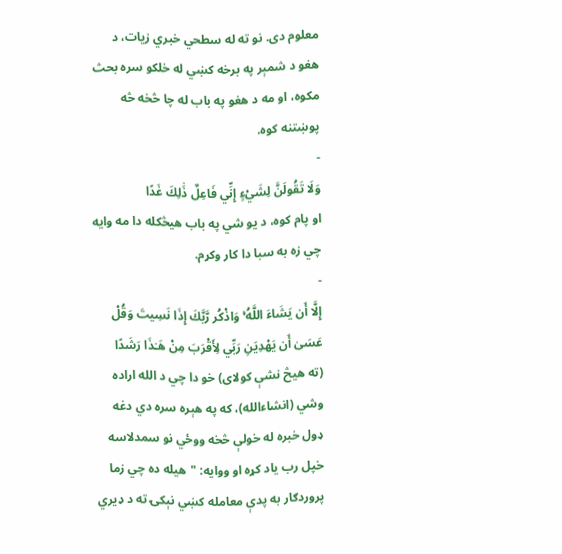معلوم دى. نو ته له سطحي خبري زيات، د هغو د شمېر په برخه کښي له خلكو سره بحث مكوه، او مه د هغو په باب له چا څخه څه پوښتنه كوه.
-
وَلَا تَقُولَنَّ لِشَيْءٍ إِنِّي فَاعِلٌ ذَٰلِكَ غَدًا
او پام كوه، د يو شي په باب هيڅكله دا مه وايه چي زه به سبا دا كار وکړم.
-
إِلَّا أَن يَشَاءَ اللَّهُ ۚ وَاذْكُر رَّبَّكَ إِذَا نَسِيتَ وَقُلْ عَسَىٰ أَن يَهْدِيَنِ رَبِّي لِأَقْرَبَ مِنْ هَـٰذَا رَشَدًا
(ته هیڅ نشې کولای) خو دا چي د الله اراده وشي (انشاءالله)، كه په هېره سره دي دغه ډول خبره له خولې څخه ووځي نو سمدلاسه خپل رب ياد کړه او ووايه: "هيله ده چي زما پروردګار به پدې معامله کښي نېکۍ ته د ډيري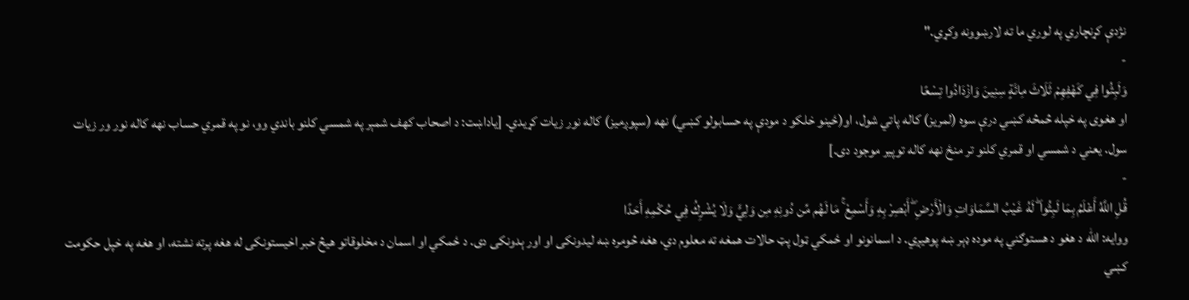نژدې کړنچاري په لوري ما ته لارښوونه وکړي."
-
وَلَبِثُوا فِي كَهْفِهِمْ ثَلَاثَ مِائَةٍ سِنِينَ وَازْدَادُوا تِسْعًا
او هغوى په خپله څمڅه کښي درې سوه (لمریز) كاله پاتي شول، او(ځينو خلكو د مودې په حسابولو کښي) نهه (سپوږمیز) كاله نور زيات کړيدي. [یاداښت: د اصحاب کهف شمېر په شمسي کلنو باندي وو، نو په قمري حساب نهه کاله نور ور زیات سول. یعني د شمسي او قمري کلنو تر منځ نهه کاله توپیر موجود دی.]
-
قُلِ اللَّهُ أَعْلَمُ بِمَا لَبِثُوا ۖ لَهُ غَيْبُ السَّمَاوَاتِ وَالْأَرْضِ ۖ أَبْصِرْ بِهِ وَأَسْمِعْ ۚ مَا لَهُم مِّن دُونِهِ مِن وَلِيٍّ وَلَا يُشْرِكُ فِي حُكْمِهِ أَحَدًا
ووايه: الله د هغو د هستوګني په موده ډېر ښه پوهیږي. د اسمانونو او ځمكي ټول پټ حالات همغه ته معلوم دي، هغه څومره ښه ليدونكى او اور ېدونكى دى. د ځمكي او اسمان د مخلوقاتو هیڅ خبر اخيستونكى له هغه پرته نشته، او هغه په خپل حكومت کښي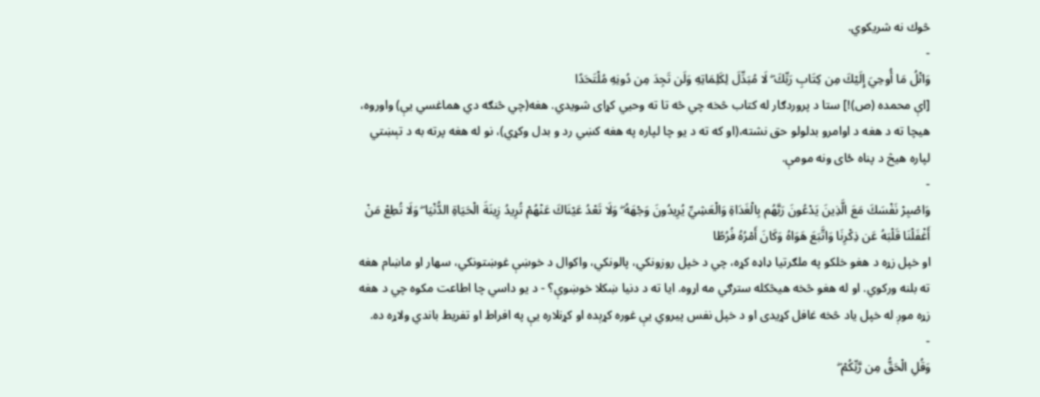څوك نه شريكوي.
-
وَاتْلُ مَا أُوحِيَ إِلَيْكَ مِن كِتَابِ رَبِّكَ ۖ لَا مُبَدِّلَ لِكَلِمَاتِهِ وَلَن تَجِدَ مِن دُونِهِ مُلْتَحَدًا
[اې محمده (ص)!] ستا د پروردګار له كتاب څخه چي څه تا ته وحيي کړای شويدي. هغه(چي څنګه دي هماغسي يې) واوروه، هيچا ته د هغه د اوامرو بدلولو حق نشته،(او كه ته د يو چا لپاره په هغه کښي رد و بدل وکړي)، نو له هغه پرته به د تېښتي لپاره هیڅ د پناه ځاى ونه مومې.
-
وَاصْبِرْ نَفْسَكَ مَعَ الَّذِينَ يَدْعُونَ رَبَّهُم بِالْغَدَاةِ وَالْعَشِيِّ يُرِيدُونَ وَجْهَهُ ۖ وَلَا تَعْدُ عَيْنَاكَ عَنْهُمْ تُرِيدُ زِينَةَ الْحَيَاةِ الدُّنْيَا ۖ وَلَا تُطِعْ مَنْ أَغْفَلْنَا قَلْبَهُ عَن ذِكْرِنَا وَاتَّبَعَ هَوَاهُ وَكَانَ أَمْرُهُ فُرُطًا
او خپل زړه د هغو خلكو په ملګرتيا ډاډه کړه، چي د خپل روزونكي، پالونکي، واكوال د خوښې غوښتونكي، سهار او ماښام هغه ته بلنه وركوي. او له هغو څخه هیڅكله سترګي مه اړوه. ايا ته د دنيا ښکلا خوښوې؟ - د يو داسي چا اطاعت مكوه چي د هغه زړه موږ له خپل ياد څخه غافل کړيدى او د خپل نفس پيروي يې غوره کړېده او کړنلاره يې په افراط او تفريط باندي ولاړه ده.
-
وَقُلِ الْحَقُّ مِن رَّبِّكُمْ ۖ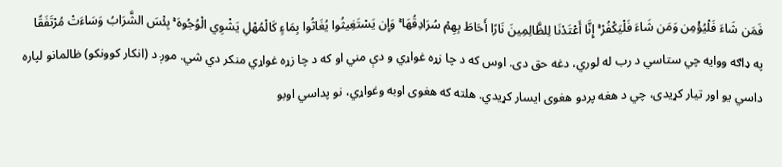فَمَن شَاءَ فَلْيُؤْمِن وَمَن شَاءَ فَلْيَكْفُرْ ۚ إِنَّا أَعْتَدْنَا لِلظَّالِمِينَ نَارًا أَحَاطَ بِهِمْ سُرَادِقُهَا ۚ وَإِن يَسْتَغِيثُوا يُغَاثُوا بِمَاءٍ كَالْمُهْلِ يَشْوِي الْوُجُوهَ ۚ بِئْسَ الشَّرَابُ وَسَاءَتْ مُرْتَفَقًا
په ډاګه ووايه چي ستاسي د رب له لوري، دغه حق دى. اوس كه د چا زړه غواړي و دې مني او كه د چا زړه غواړي منكر دي شي. موږ د (انكار كوونكو) ظالمانو لپاره داسي يو اور تيار کړيدى، چي د هغه پردو هغوى ايسار کړيدي. هلته كه هغوى اوبه وغواړي، نو پداسي اوبو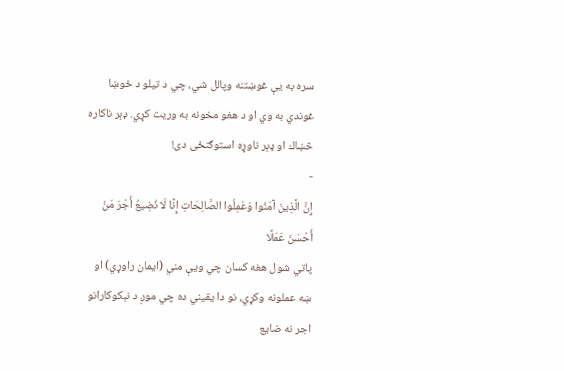سره به يې غوښتنه وپالل شي، چي د تيلو د ځوښا غوندي به وي او د هغو مخونه به وريت کړي. ډېر ناكاره څښاك او ډېر ناوړه استوګنځى دی!
-
إِنَّ الَّذِينَ آمَنُوا وَعَمِلُوا الصَّالِحَاتِ إِنَّا لَا نُضِيعُ أَجْرَ مَنْ أَحْسَنَ عَمَلًا
پاتي شول هغه كسان چي ویې مني (ايمان راوړي) او ښه عملونه وکړي، نو دا يقيني ده چي موږ د نېکوكارانو اجر نه ضايع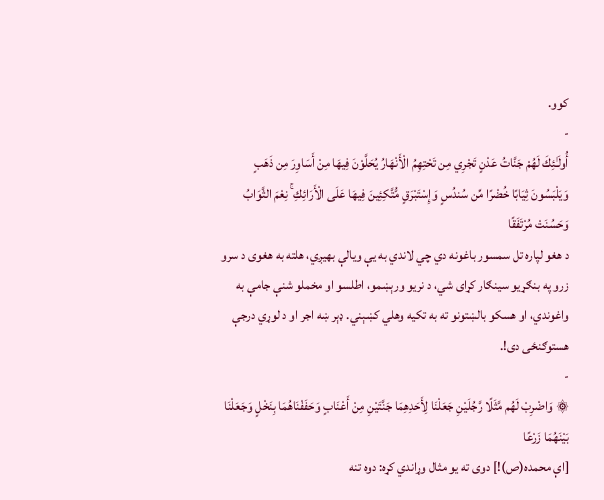كوو.
-
أُولَـٰئِكَ لَهُمْ جَنَّاتُ عَدْنٍ تَجْرِي مِن تَحْتِهِمُ الْأَنْهَارُ يُحَلَّوْنَ فِيهَا مِنْ أَسَاوِرَ مِن ذَهَبٍ وَيَلْبَسُونَ ثِيَابًا خُضْرًا مِّن سُندُسٍ وَإِسْتَبْرَقٍ مُّتَّكِئِينَ فِيهَا عَلَى الْأَرَائِكِ ۚ نِعْمَ الثَّوَابُ وَحَسُنَتْ مُرْتَفَقًا
د هغو لپاره تل سمسور باغونه دي چي لاندي به يې ویالې بهيږي، هلته به هغوى د سرو زرو په بنګړيو سينګار کړای شي، د نريو ورېښمو، اطلسو او مخملو شنې جامې به واغوندي، او هسكو بالښتونو ته به تكيه وهلي کښېني. ډېر ښه اجر او د لوړي درجې هستوګنځى دی!.
-
۞ وَاضْرِبْ لَهُم مَّثَلًا رَّجُلَيْنِ جَعَلْنَا لِأَحَدِهِمَا جَنَّتَيْنِ مِنْ أَعْنَابٍ وَحَفَفْنَاهُمَا بِنَخْلٍ وَجَعَلْنَا بَيْنَهُمَا زَرْعًا
[اې محمده(ص)!] دوی ته يو مثال وړاندي کړه: دوه تنه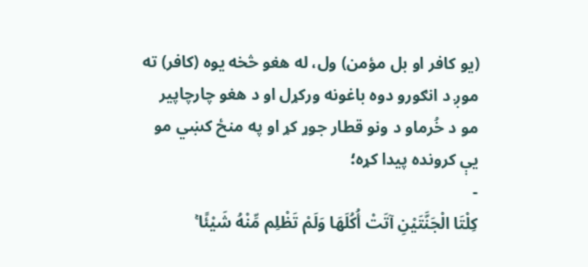(یو کافر او بل مؤمن) ول، له هغو څخه يوه (کافر) ته موږ د انګورو دوه باغونه ورکړل او د هغو چارچاپير مو د خُرماو د ونو قطار جوړ کړ او په منځ کښي مو یې كرونده پيدا کړه؛
-
كِلْتَا الْجَنَّتَيْنِ آتَتْ أُكُلَهَا وَلَمْ تَظْلِم مِّنْهُ شَيْئًا ۚ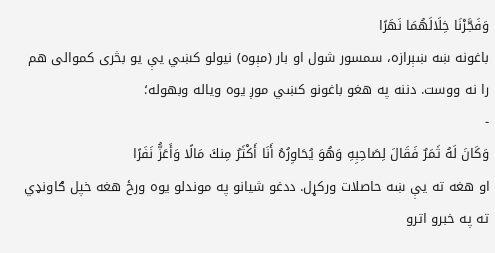وَفَجَّرْنَا خِلَالَهُمَا نَهَرًا
باغونه ښه ښېرازه، سمسور شول او بار (مېوه) نيولو کښي یې يو بڅرى كموالى هم را نه ووست. دننه په هغو باغونو کښي موږ يوه ویاله وبهوله؛
-
وَكَانَ لَهُ ثَمَرٌ فَقَالَ لِصَاحِبِهِ وَهُوَ يُحَاوِرُهُ أَنَا أَكْثَرُ مِنكَ مَالًا وَأَعَزُّ نَفَرًا
او هغه ته یې ښه حاصلات ورکړل. ددغو شيانو په موندلو يوه ورځ هغه خپل ګاونډي ته په خبرو اترو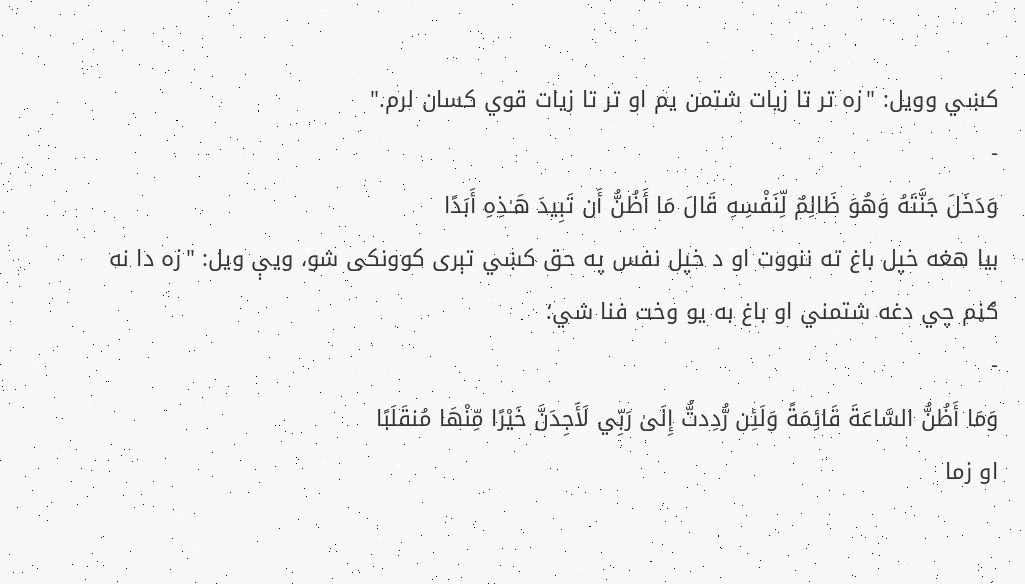کښي وويل: "زه تر تا زيات شتمن يم او تر تا زيات قوي كسان لرم."
-
وَدَخَلَ جَنَّتَهُ وَهُوَ ظَالِمٌ لِّنَفْسِهِ قَالَ مَا أَظُنُّ أَن تَبِيدَ هَـٰذِهِ أَبَدًا
بيا هغه خپل باغ ته ننووت او د خپل نفس په حق کښي تېرى كوونكى شو، ویې ويل: "زه دا نه ګڼم چي دغه شتمني او باغ به يو وخت فنا شي؛
-
وَمَا أَظُنُّ السَّاعَةَ قَائِمَةً وَلَئِن رُّدِدتُّ إِلَىٰ رَبِّي لَأَجِدَنَّ خَيْرًا مِّنْهَا مُنقَلَبًا
او زما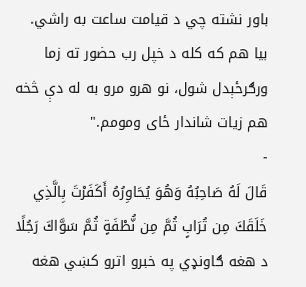باور نشته چي د قيامت ساعت به راشي. بيا هم كه كله د خپل رب حضور ته زما ورګرځېدل شول، نو هرو مرو به له دې څخه هم زيات شاندار ځاى ومومم."
-
قَالَ لَهُ صَاحِبُهُ وَهُوَ يُحَاوِرُهُ أَكَفَرْتَ بِالَّذِي خَلَقَكَ مِن تُرَابٍ ثُمَّ مِن نُّطْفَةٍ ثُمَّ سَوَّاكَ رَجُلًا
د هغه ګاونډي په خبرو اترو کښي هغه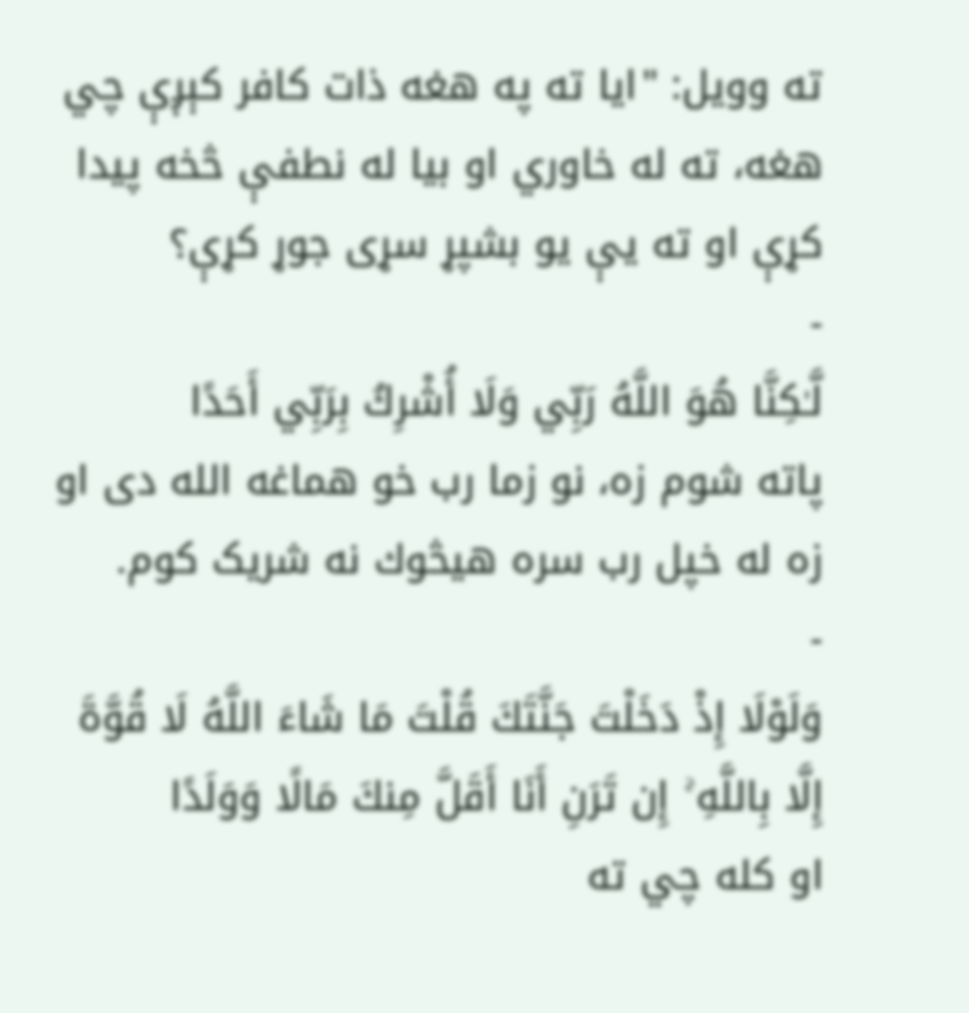ته وويل: "ايا ته په هغه ذات كافر کېږې چي هغه، ته له خاوري او بيا له نطفې څخه پيدا کړې او ته یې يو بشپړ سړی جوړ کړې؟
-
لَّـٰكِنَّا هُوَ اللَّهُ رَبِّي وَلَا أُشْرِكُ بِرَبِّي أَحَدًا
پاته شوم زه، نو زما رب خو هماغه الله دى او زه له خپل رب سره هیڅوك نه شريک كوم.
-
وَلَوْلَا إِذْ دَخَلْتَ جَنَّتَكَ قُلْتَ مَا شَاءَ اللَّهُ لَا قُوَّةَ إِلَّا بِاللَّهِ ۚ إِن تَرَنِ أَنَا أَقَلَّ مِنكَ مَالًا وَوَلَدًا
او كله چي ته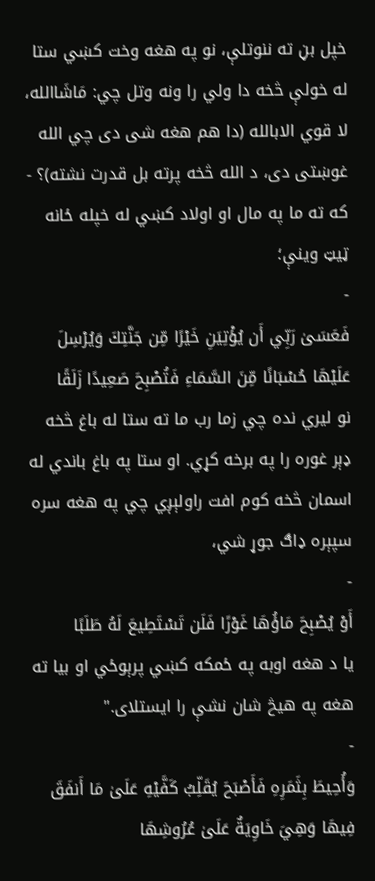خپل بڼ ته ننوتلې، نو په هغه وخت کښي ستا له خولې څخه دا ولي را ونه وتل چي: مَاشَاالله، لا قوي الابالله (دا هم هغه شی دی چي الله غوښتی دی، د الله څخه پرته بل قدرت نشته)؟ - كه ته ما په مال او اولاد کښي له خپله ځانه ټيټ وينې؛
-
فَعَسَىٰ رَبِّي أَن يُؤْتِيَنِ خَيْرًا مِّن جَنَّتِكَ وَيُرْسِلَ عَلَيْهَا حُسْبَانًا مِّنَ السَّمَاءِ فَتُصْبِحَ صَعِيدًا زَلَقًا
نو لیري نده چي زما رب ما ته ستا له باغ څخه ډېر غوره را په برخه کړي. او ستا په باغ باندي له اسمان څخه كوم افت راولېږي چي په هغه سره سپېره ډاګ جوړ شي،
-
أَوْ يُصْبِحَ مَاؤُهَا غَوْرًا فَلَن تَسْتَطِيعَ لَهُ طَلَبًا
يا د هغه اوبه په ځمكه کښي پرېوځي او بيا ته هغه په هیڅ شان نشې را ایستلای."
-
وَأُحِيطَ بِثَمَرِهِ فَأَصْبَحَ يُقَلِّبُ كَفَّيْهِ عَلَىٰ مَا أَنفَقَ فِيهَا وَهِيَ خَاوِيَةٌ عَلَىٰ عُرُوشِهَا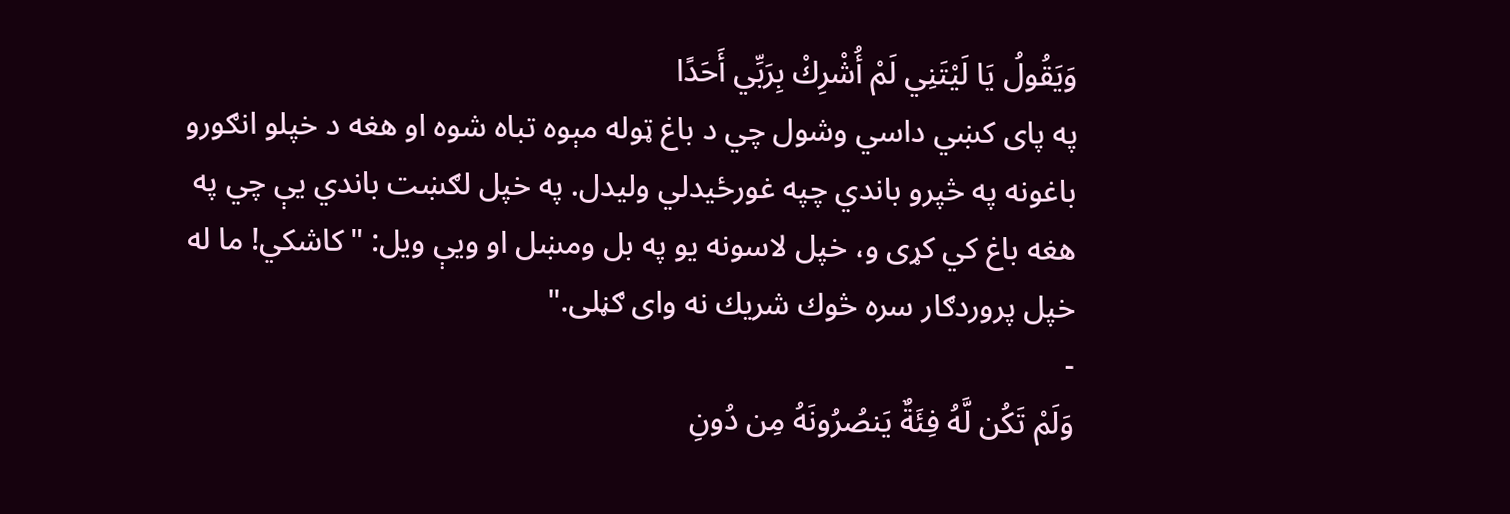وَيَقُولُ يَا لَيْتَنِي لَمْ أُشْرِكْ بِرَبِّي أَحَدًا
په پاى کښي داسي وشول چي د باغ ټوله مېوه تباه شوه او هغه د خپلو انګورو باغونه په څپرو باندي چپه غورځيدلي وليدل. په خپل لګښت باندي یې چي په هغه باغ كي کړی و، خپل لاسونه یو په بل ومښل او ویې ويل: "كاشكي! ما له خپل پروردګار سره څوك شريك نه واى ګڼلى."
-
وَلَمْ تَكُن لَّهُ فِئَةٌ يَنصُرُونَهُ مِن دُونِ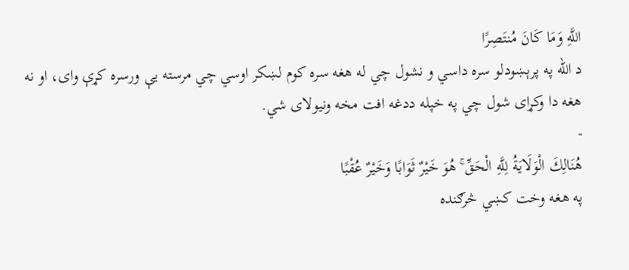اللَّهِ وَمَا كَانَ مُنتَصِرًا
د الله په پرېښودلو سره داسي و نشول چي له هغه سره كوم لښكر اوسي چي مرسته يې ورسره کړې واى، او نه هغه دا وکړاى شول چي په خپله ددغه افت مخه ونيولاى شي.
-
هُنَالِكَ الْوَلَايَةُ لِلَّهِ الْحَقِّ ۚ هُوَ خَيْرٌ ثَوَابًا وَخَيْرٌ عُقْبًا
په هغه وخت کښي څرګنده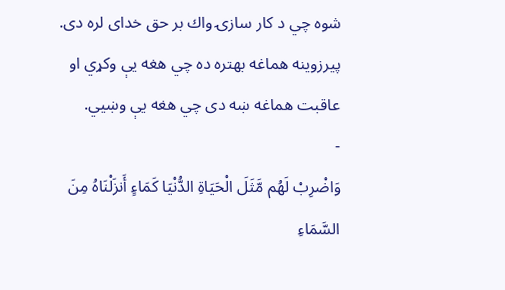شوه چي د كار سازۍ واك بر حق خداى لره دى. پيرزوينه هماغه بهتره ده چي هغه یې وکړي او عاقبت هماغه ښه دى چي هغه یې وښيي.
-
وَاضْرِبْ لَهُم مَّثَلَ الْحَيَاةِ الدُّنْيَا كَمَاءٍ أَنزَلْنَاهُ مِنَ السَّمَاءِ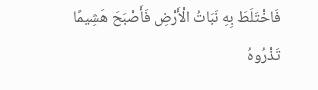فَاخْتَلَطَ بِهِ نَبَاتُ الْأَرْضِ فَأَصْبَحَ هَشِيمًا تَذْرُوهُ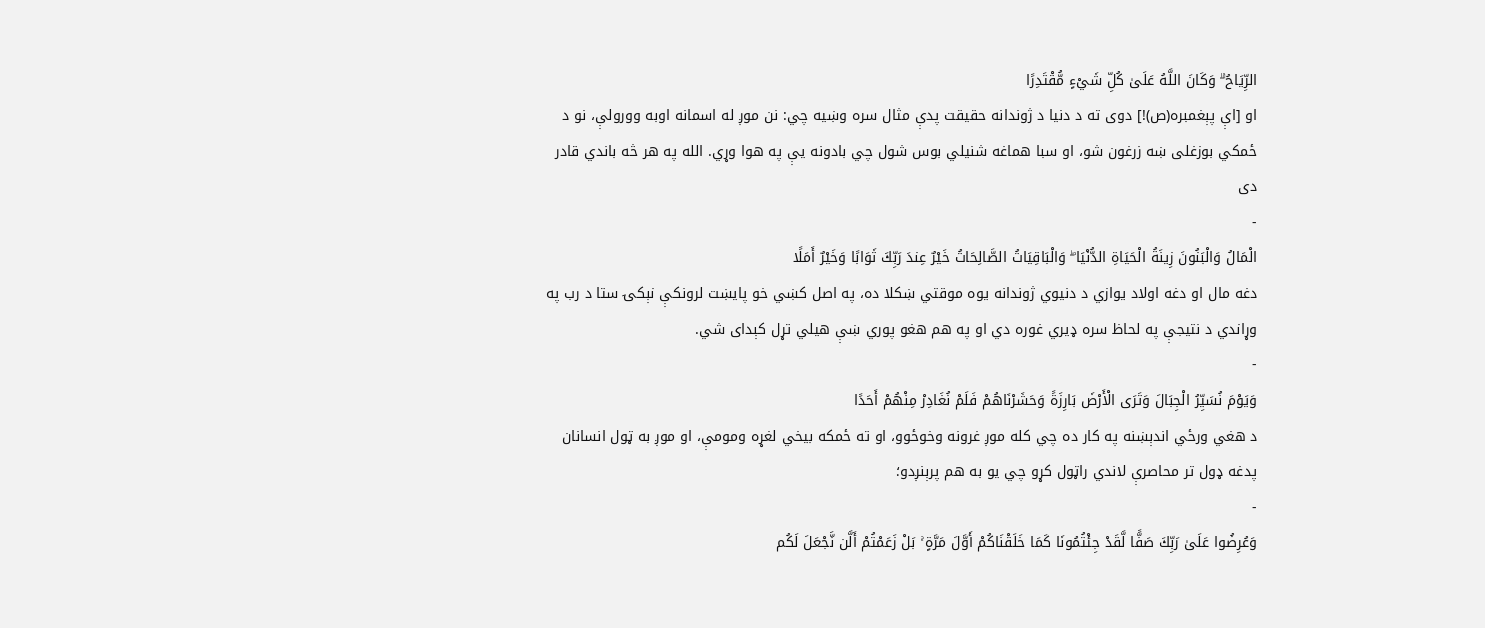الرِّيَاحُ ۗ وَكَانَ اللَّهُ عَلَىٰ كُلِّ شَيْءٍ مُّقْتَدِرًا
او [اې پېغمبره(ص)!] دوی ته د دنيا د ژوندانه حقيقت پدې مثال سره وښیه چي: نن موږ له اسمانه اوبه وورولې، نو د ځمكي بوزغلی ښه زرغون شو، او سبا هماغه شنيلي بوس شول چي بادونه یې په هوا وړي. الله په هر څه باندي قادر دى
-
الْمَالُ وَالْبَنُونَ زِينَةُ الْحَيَاةِ الدُّنْيَا ۖ وَالْبَاقِيَاتُ الصَّالِحَاتُ خَيْرٌ عِندَ رَبِّكَ ثَوَابًا وَخَيْرٌ أَمَلًا
دغه مال او دغه اولاد یوازي د دنيوي ژوندانه يوه موقتي ښکلا ده، په اصل کښي خو پايښت لرونكې نېکۍ ستا د رب په وړاندي د نتیجې په لحاظ سره ډيري غوره دي او په هم هغو پوري ښې هيلي تړل کېدای شي.
-
وَيَوْمَ نُسَيِّرُ الْجِبَالَ وَتَرَى الْأَرْضَ بَارِزَةً وَحَشَرْنَاهُمْ فَلَمْ نُغَادِرْ مِنْهُمْ أَحَدًا
د هغي ورځي اندېښنه په كار ده چي كله موږ غرونه وخوځوو، او ته ځمكه بيخي لغړه ومومې، او موږ به ټول انسانان پدغه ډول تر محاصرې لاندي راټول کړو چي يو به هم پرېنږدو؛
-
وَعُرِضُوا عَلَىٰ رَبِّكَ صَفًّا لَّقَدْ جِئْتُمُونَا كَمَا خَلَقْنَاكُمْ أَوَّلَ مَرَّةٍ ۚ بَلْ زَعَمْتُمْ أَلَّن نَّجْعَلَ لَكُم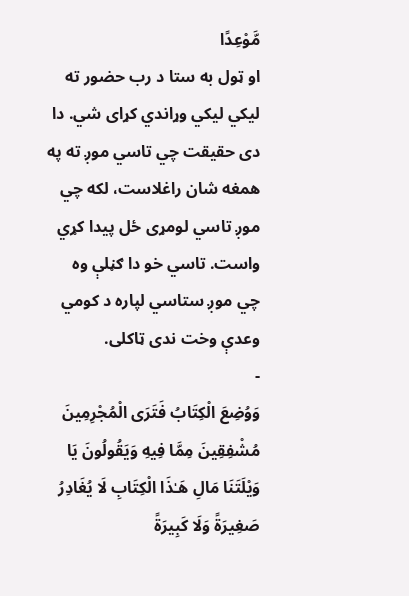مَّوْعِدًا
او ټول به ستا د رب حضور ته ليكي ليكي وړاندي کړای شي. دا دی حقيقت چي تاسي موږ ته په همغه شان راغلاست، لكه چي موږ تاسي لومړی ځل پيدا کړي واست. تاسي خو دا ګڼلې وه چي موږ ستاسي لپاره د كومي وعدې وخت ندى ټاكلى.
-
وَوُضِعَ الْكِتَابُ فَتَرَى الْمُجْرِمِينَ مُشْفِقِينَ مِمَّا فِيهِ وَيَقُولُونَ يَا وَيْلَتَنَا مَالِ هَـٰذَا الْكِتَابِ لَا يُغَادِرُ صَغِيرَةً وَلَا كَبِيرَةً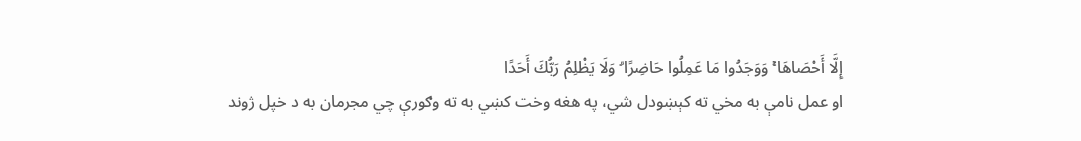إِلَّا أَحْصَاهَا ۚ وَوَجَدُوا مَا عَمِلُوا حَاضِرًا ۗ وَلَا يَظْلِمُ رَبُّكَ أَحَدًا
او عمل نامې به مخي ته كېښودل شي، په هغه وخت کښي به ته وګورې چي مجرمان به د خپل ژوند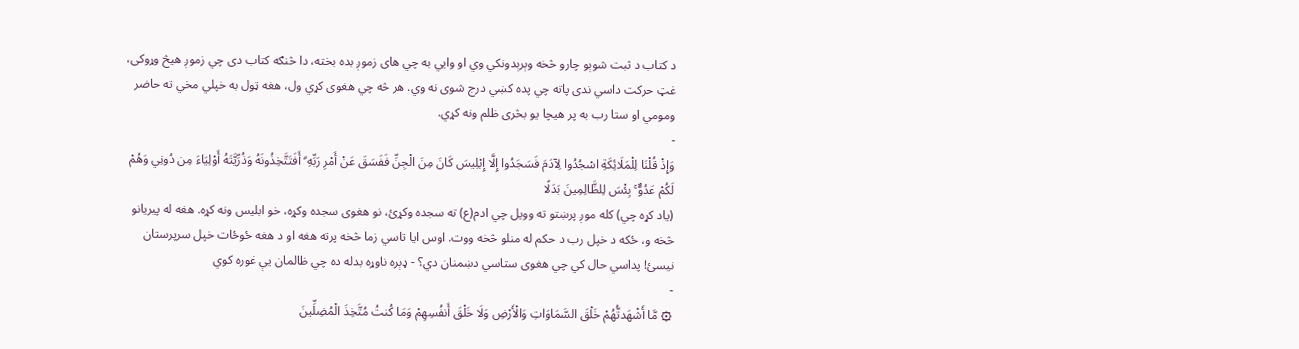د كتاب د ثبت شوېو چارو څخه وېرېدونكي وي او وايي به چي هاى زموږ بده بخته، دا څنګه كتاب دى چي زموږ هیڅ وړوكى، غټ حركت داسي ندى پاته چي پده کښي درج شوى نه وي. هر څه چي هغوى کړي ول، هغه ټول به خپلي مخي ته حاضر ومومي او ستا رب به پر هيچا يو بڅرى ظلم ونه کړي.
-
وَإِذْ قُلْنَا لِلْمَلَائِكَةِ اسْجُدُوا لِآدَمَ فَسَجَدُوا إِلَّا إِبْلِيسَ كَانَ مِنَ الْجِنِّ فَفَسَقَ عَنْ أَمْرِ رَبِّهِ ۗ أَفَتَتَّخِذُونَهُ وَذُرِّيَّتَهُ أَوْلِيَاءَ مِن دُونِي وَهُمْ لَكُمْ عَدُوٌّ ۚ بِئْسَ لِلظَّالِمِينَ بَدَلًا
(ياد کړه چي) كله موږ پرښتو ته وويل چي ادم(ع) ته سجده وکړئ، نو هغوى سجده وکړه، خو ابليس ونه کړه. هغه له پيريانو څخه و، ځكه د خپل رب د حكم له منلو څخه ووت. اوس ايا تاسي زما څخه پرته هغه او د هغه ځوځات خپل سرپرستان نيسئ! پداسي حال کي چي هغوى ستاسي دښمنان دي؟ - ډېره ناوړه بدله ده چي ظالمان یې غوره كوي
-
۞ مَّا أَشْهَدتُّهُمْ خَلْقَ السَّمَاوَاتِ وَالْأَرْضِ وَلَا خَلْقَ أَنفُسِهِمْ وَمَا كُنتُ مُتَّخِذَ الْمُضِلِّينَ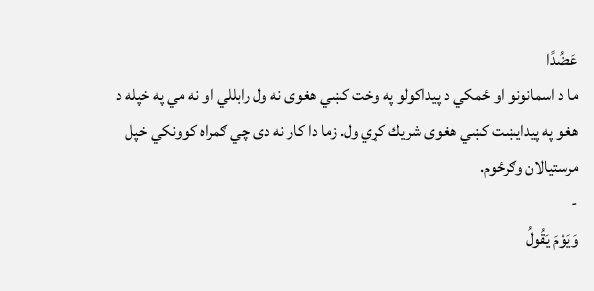عَضُدًا
ما د اسمانونو او ځمکي د پيداكولو په وخت کښي هغوى نه ول رابللي او نه مي په خپله د هغو په پيدايښت کښي هغوى شريك کړي ول. زما دا كار نه دى چي ګمراه كوونكي خپل مرستيالان وګرځوم.
-
وَيَوْمَ يَقُولُ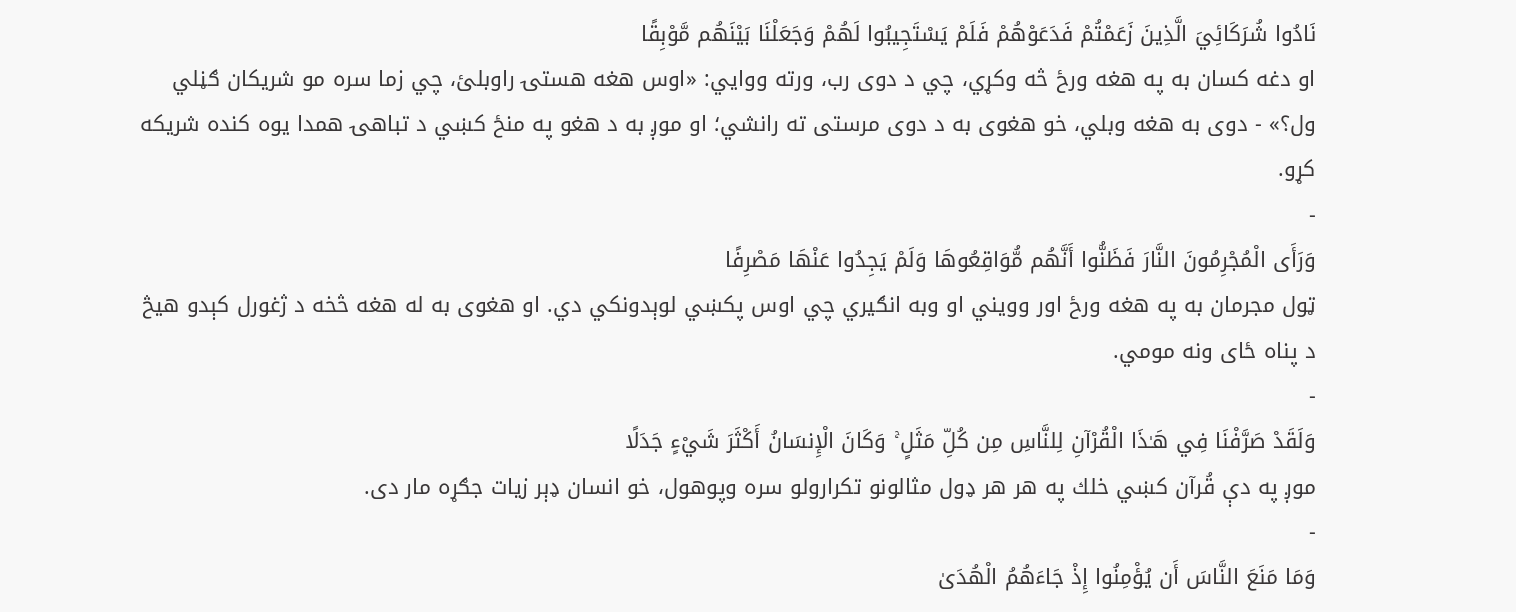نَادُوا شُرَكَائِيَ الَّذِينَ زَعَمْتُمْ فَدَعَوْهُمْ فَلَمْ يَسْتَجِيبُوا لَهُمْ وَجَعَلْنَا بَيْنَهُم مَّوْبِقًا
او دغه كسان به په هغه ورځ څه وکړي، چي د دوى رب، ورته ووايي: «اوس هغه هستۍ راوبلئ، چي زما سره مو شريكان ګڼلي ول؟» - دوى به هغه وبلي، خو هغوى به د دوی مرستی ته رانشي؛ او موږ به د هغو په منځ کښي د تباهۍ همدا يوه كنده شريكه کړو.
-
وَرَأَى الْمُجْرِمُونَ النَّارَ فَظَنُّوا أَنَّهُم مُّوَاقِعُوهَا وَلَمْ يَجِدُوا عَنْهَا مَصْرِفًا
ټول مجرمان به په هغه ورځ اور وويني او وبه انګيري چي اوس پکښي لوېدونكي دي. او هغوی به له هغه څخه د ژغورل كېدو هیڅ د پناه ځاى ونه مومي.
-
وَلَقَدْ صَرَّفْنَا فِي هَـٰذَا الْقُرْآنِ لِلنَّاسِ مِن كُلِّ مَثَلٍ ۚ وَكَانَ الْإِنسَانُ أَكْثَرَ شَيْءٍ جَدَلًا
موږ په دې قُرآن کښي خلك په هر هر ډول مثالونو تكرارولو سره وپوهول، خو انسان ډېر زيات جګړه مار دى.
-
وَمَا مَنَعَ النَّاسَ أَن يُؤْمِنُوا إِذْ جَاءَهُمُ الْهُدَىٰ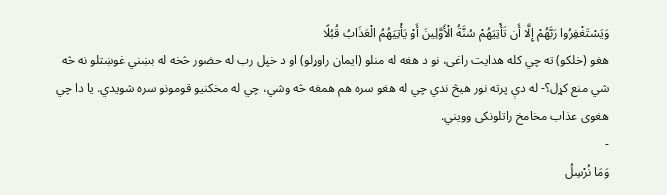وَيَسْتَغْفِرُوا رَبَّهُمْ إِلَّا أَن تَأْتِيَهُمْ سُنَّةُ الْأَوَّلِينَ أَوْ يَأْتِيَهُمُ الْعَذَابُ قُبُلًا
هغو (خلكو) ته چي كله هدايت راغى، نو د هغه له منلو (ايمان راوړلو) او د خپل رب له حضور څخه له بښني غوښتلو نه څه شي منع کړل؟- له دې پرته نور هیڅ ندي چي له هغو سره هم همغه څه وشي، چي له مخکنیو قومونو سره شويدي. يا دا چي هغوى عذاب مخامخ راتلونكى وويني.
-
وَمَا نُرْسِلُ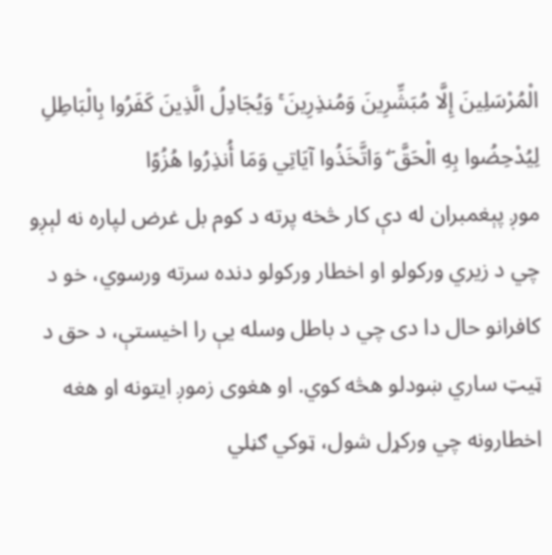الْمُرْسَلِينَ إِلَّا مُبَشِّرِينَ وَمُنذِرِينَ ۚ وَيُجَادِلُ الَّذِينَ كَفَرُوا بِالْبَاطِلِ لِيُدْحِضُوا بِهِ الْحَقَّ ۖ وَاتَّخَذُوا آيَاتِي وَمَا أُنذِرُوا هُزُوًا
موږ پېغمبران له دې كار څخه پرته د كوم بل غرض لپاره نه لېږو چي د زيري وركولو او اخطار وركولو دنده سرته ورسوي، خو د كافرانو حال دا دى چي د باطل وسله يې را اخيستې، د حق د ټيټ ساري ښودلو هڅه كوي. او هغوى زموږ ايتونه او هغه اخطارونه چي ورکړل شول، ټوكي ګڼلي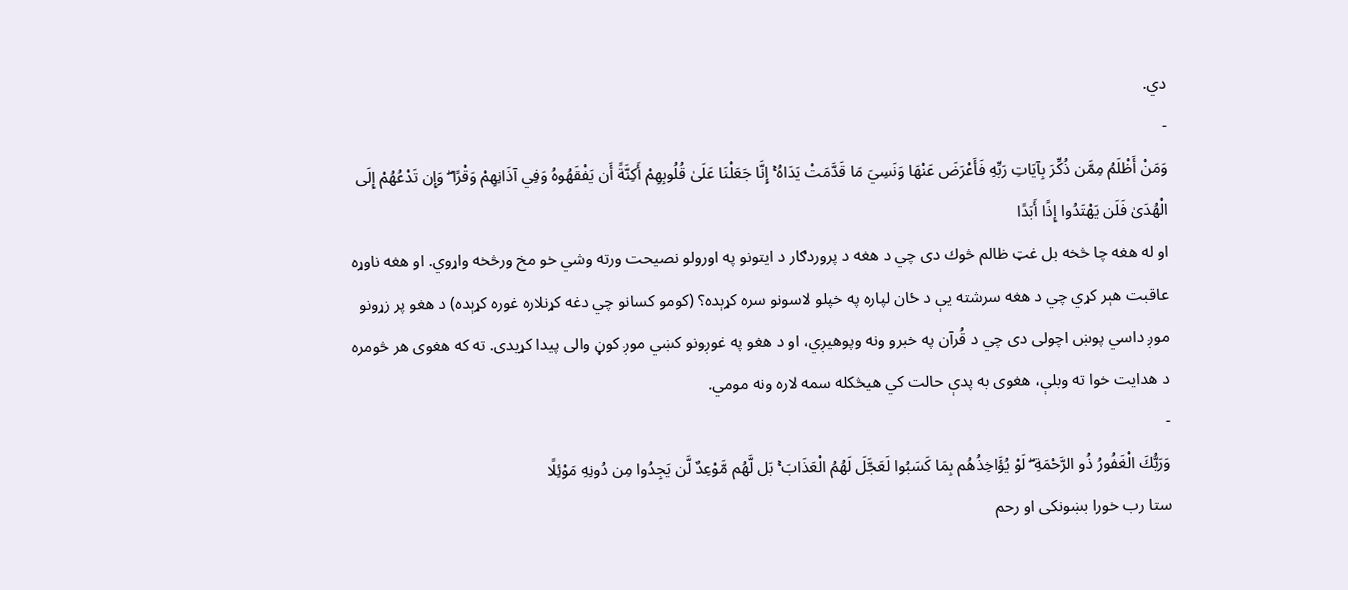دي.
-
وَمَنْ أَظْلَمُ مِمَّن ذُكِّرَ بِآيَاتِ رَبِّهِ فَأَعْرَضَ عَنْهَا وَنَسِيَ مَا قَدَّمَتْ يَدَاهُ ۚ إِنَّا جَعَلْنَا عَلَىٰ قُلُوبِهِمْ أَكِنَّةً أَن يَفْقَهُوهُ وَفِي آذَانِهِمْ وَقْرًا ۖ وَإِن تَدْعُهُمْ إِلَى الْهُدَىٰ فَلَن يَهْتَدُوا إِذًا أَبَدًا
او له هغه چا څخه بل غټ ظالم څوك دى چي د هغه د پروردګار د ايتونو په اورولو نصيحت ورته وشي خو مخ ورڅخه واړوي. او هغه ناوړه عاقبت هېر کړي چي د هغه سرشته یې د ځان لپاره په خپلو لاسونو سره کړېده؟ (كومو كسانو چي دغه کړنلاره غوره کړېده) د هغو پر زړونو موږ داسي پوښ اچولى دى چي د قُرآن په خبرو ونه وپوهیږي، او د هغو په غوږونو کښي موږ كوڼ والى پيدا کړيدى. ته كه هغوى هر څومره د هدايت خوا ته وبلې، هغوى به پدې حالت کي هیڅكله سمه لاره ونه مومي.
-
وَرَبُّكَ الْغَفُورُ ذُو الرَّحْمَةِ ۖ لَوْ يُؤَاخِذُهُم بِمَا كَسَبُوا لَعَجَّلَ لَهُمُ الْعَذَابَ ۚ بَل لَّهُم مَّوْعِدٌ لَّن يَجِدُوا مِن دُونِهِ مَوْئِلًا
ستا رب خورا بښونكى او رحم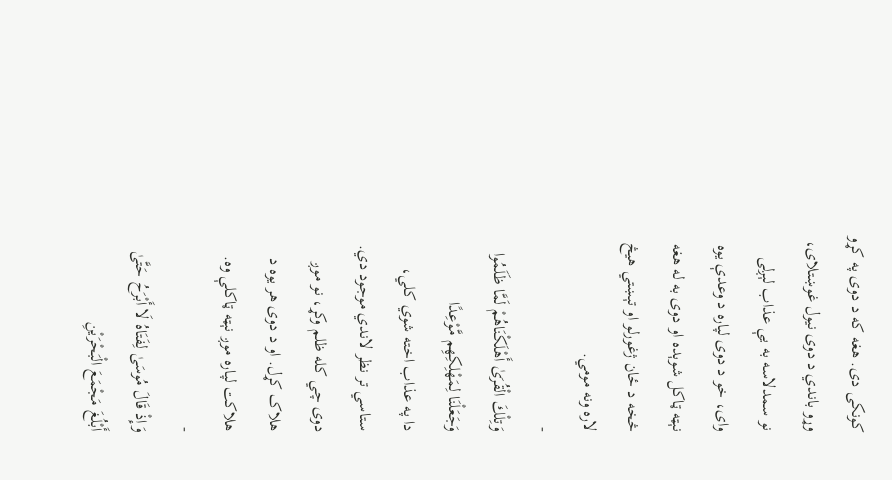كونكى دى. هغه كه د دوى په کړو وړو باندي د دوی نیول غوښتلای، نو سمدلاسه به یې عذاب لېږلی واى، خو د دوى لپاره د وعدې يوه نېټه ټاكل شوېده او دوى به له هغه څخه د ځان ژغورلو او تېښتي هیڅ لاره ونه مومي.
-
وَتِلْكَ الْقُرَىٰ أَهْلَكْنَاهُمْ لَمَّا ظَلَمُوا وَجَعَلْنَا لِمَهْلِكِهِم مَّوْعِدًا
دا په عذاب اخته شوي كلي، ستاسي تر نظر لاندي موجود دي. دوی چي كله ظلم وکړ، نو موږ هلاک کړل. او د دوی هر يوه د هلاکت لپاره موږ نېټه ټاكلې وه.
-
وَإِذْ قَالَ مُوسَىٰ لِفَتَاهُ لَا أَبْرَحُ حَتَّىٰ أَبْلُغَ مَجْمَعَ الْبَحْرَيْنِ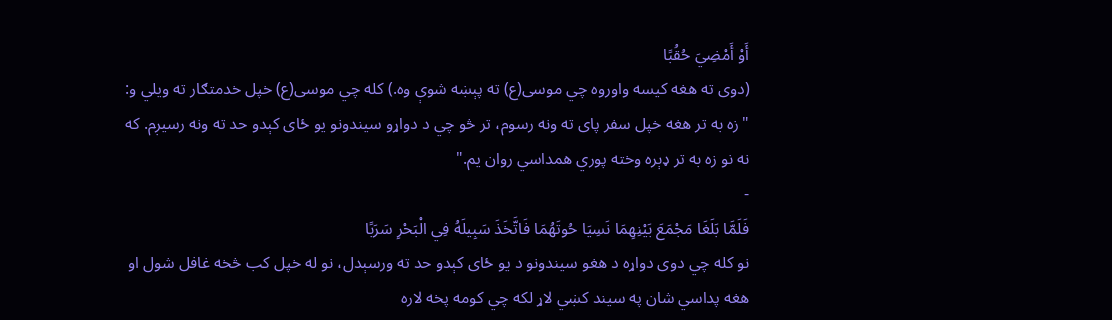أَوْ أَمْضِيَ حُقُبًا
(دوی ته هغه کیسه واوروه چي موسى(ع) ته پېښه شوې وه.) كله چي موسى(ع) خپل خدمتګار ته ويلي و: "زه به تر هغه خپل سفر پاى ته ونه رسوم، تر څو چي د دواړو سيندونو يو ځاى کېدو حد ته ونه رسيږم. كه نه نو زه به تر ډېره وخته پوري همداسي روان يم."
-
فَلَمَّا بَلَغَا مَجْمَعَ بَيْنِهِمَا نَسِيَا حُوتَهُمَا فَاتَّخَذَ سَبِيلَهُ فِي الْبَحْرِ سَرَبًا
نو كله چي دوی دواړه د هغو سیندونو د يو ځاى كېدو حد ته ورسېدل، نو له خپل كب څخه غافل شول او هغه پداسي شان په سيند کښي لاړ لكه چي كومه پخه لاره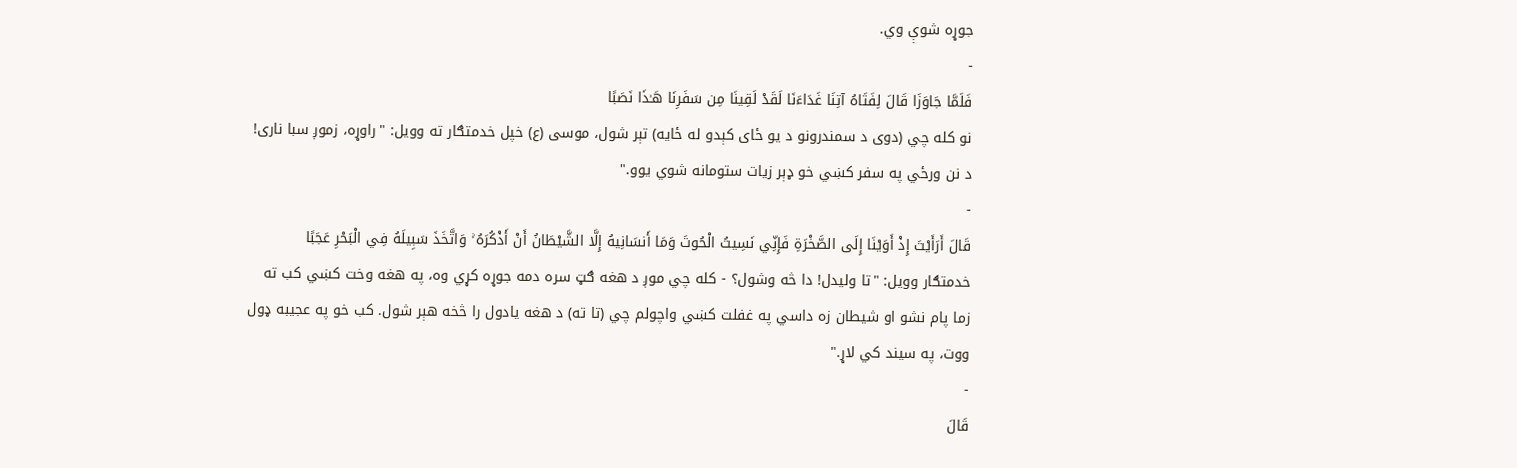جوړه شوې وي.
-
فَلَمَّا جَاوَزَا قَالَ لِفَتَاهُ آتِنَا غَدَاءَنَا لَقَدْ لَقِينَا مِن سَفَرِنَا هَـٰذَا نَصَبًا
نو کله چي (دوی د سمندرونو د یو ځای کېدو له ځایه) تېر شول، موسى (ع) خپل خدمتګار ته وويل: "راوړه، زموږ سبا نارى! د نن ورځي په سفر کښي خو ډېر زيات ستومانه شوي يوو."
-
قَالَ أَرَأَيْتَ إِذْ أَوَيْنَا إِلَى الصَّخْرَةِ فَإِنِّي نَسِيتُ الْحُوتَ وَمَا أَنسَانِيهُ إِلَّا الشَّيْطَانُ أَنْ أَذْكُرَهُ ۚ وَاتَّخَذَ سَبِيلَهُ فِي الْبَحْرِ عَجَبًا
خدمتګار وويل: "تا وليدل! دا څه وشول؟ - كله چي موږ د هغه ګټ سره دمه جوړه کړي وه، په هغه وخت کښي كب ته زما پام نشو او شيطان زه داسي په غفلت کښي واچولم چي (تا ته) د هغه يادول را څخه هېر شول. كب خو په عجيبه ډول ووت، په سيند كي لاړ."
-
قَالَ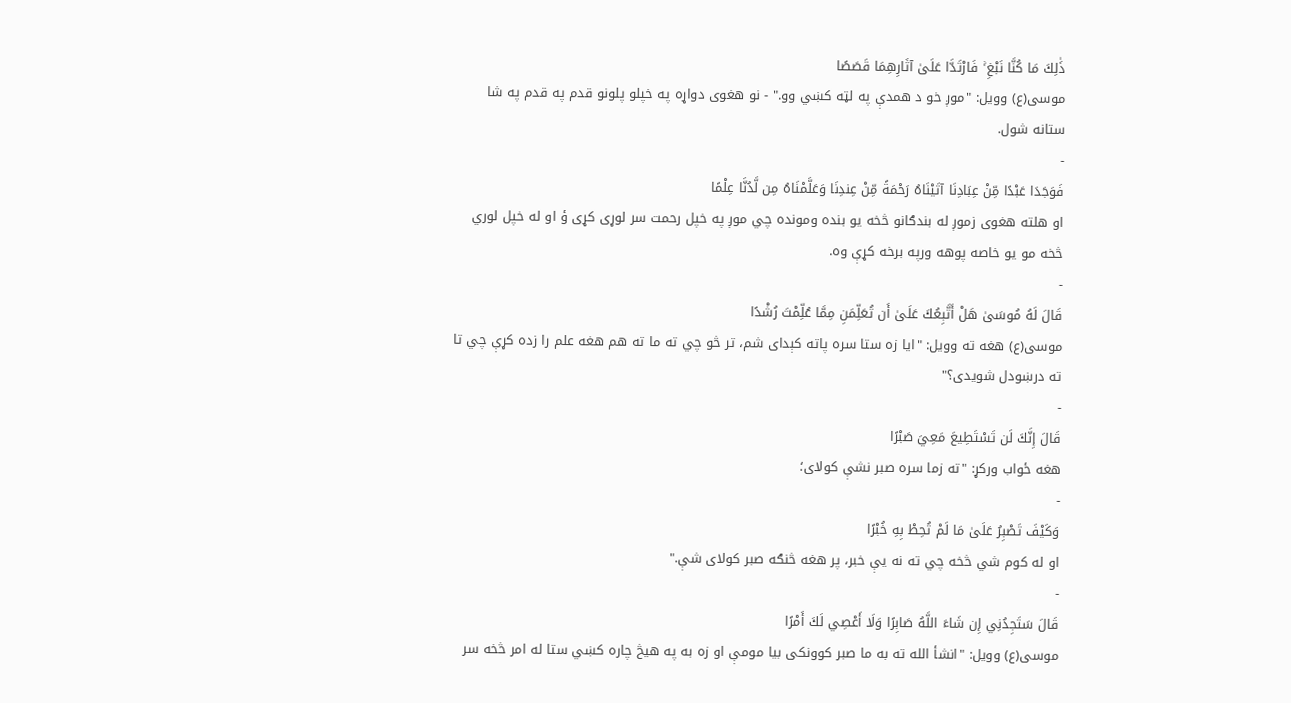ذَٰلِكَ مَا كُنَّا نَبْغِ ۚ فَارْتَدَّا عَلَىٰ آثَارِهِمَا قَصَصًا
موسى(ع) وويل: "موږ خو د همدې په لټه کښي وو." - نو هغوى دواړه په خپلو پلونو قدم په قدم په شا ستانه شول.
-
فَوَجَدَا عَبْدًا مِّنْ عِبَادِنَا آتَيْنَاهُ رَحْمَةً مِّنْ عِندِنَا وَعَلَّمْنَاهُ مِن لَّدُنَّا عِلْمًا
او هلته هغوى زموږ له بندګانو څخه يو بنده ومونده چي موږ په خپل رحمت سر لوړى کړی ؤ او له خپل لوري څخه مو يو خاصه پوهه ورپه برخه کړې وه.
-
قَالَ لَهُ مُوسَىٰ هَلْ أَتَّبِعُكَ عَلَىٰ أَن تُعَلِّمَنِ مِمَّا عُلِّمْتَ رُشْدًا
موسى(ع) هغه ته وويل: "ايا زه ستا سره پاته کېدای شم، تر څو چي ته ما ته هم هغه علم را زده کړې چي تا ته درښودل شويدى؟"
-
قَالَ إِنَّكَ لَن تَسْتَطِيعَ مَعِيَ صَبْرًا
هغه ځواب ورکړ: "ته زما سره صبر نشې کولای؛
-
وَكَيْفَ تَصْبِرُ عَلَىٰ مَا لَمْ تُحِطْ بِهِ خُبْرًا
او له كوم شي څخه چي ته نه یې خبر، پر هغه څنګه صبر کولای شې."
-
قَالَ سَتَجِدُنِي إِن شَاءَ اللَّهُ صَابِرًا وَلَا أَعْصِي لَكَ أَمْرًا
موسى(ع) وويل: "انشأ الله ته به ما صبر كوونكى بيا مومې او زه به په هیڅ چاره کښي ستا له امر څخه سر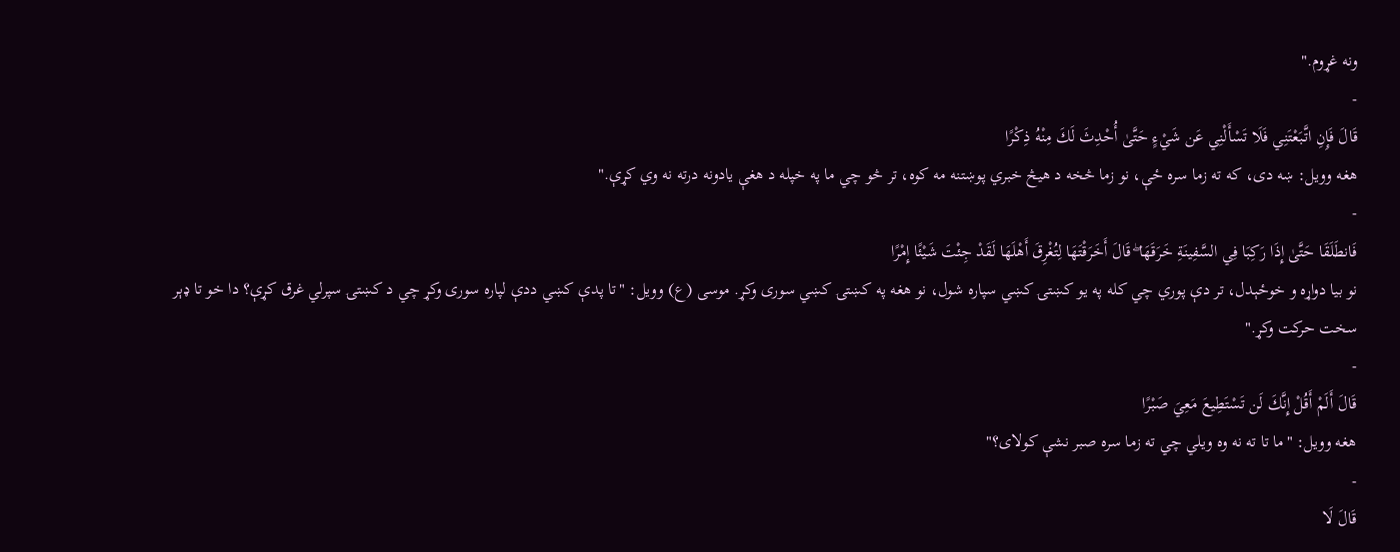ونه غړوم."
-
قَالَ فَإِنِ اتَّبَعْتَنِي فَلَا تَسْأَلْنِي عَن شَيْءٍ حَتَّىٰ أُحْدِثَ لَكَ مِنْهُ ذِكْرًا
هغه وويل: ښه دی، كه ته زما سره ځې، نو زما څخه د هیڅ خبري پوښتنه مه كوه، تر څو چي ما په خپله د هغې يادونه درته نه وي کړې."
-
فَانطَلَقَا حَتَّىٰ إِذَا رَكِبَا فِي السَّفِينَةِ خَرَقَهَا ۖ قَالَ أَخَرَقْتَهَا لِتُغْرِقَ أَهْلَهَا لَقَدْ جِئْتَ شَيْئًا إِمْرًا
نو بيا دواړه و خوځېدل، تر دې پوري چي كله په يو کښتۍ کښي سپاره شول، نو هغه په کښتۍ کښي سورى وکړ. موسى (ع) وويل: "تا پدې کښي ددې لپاره سورى وکړ چي د کښتۍ سپرلي غرق کړې؟ دا خو تا ډېر سخت حركت وکړ."
-
قَالَ أَلَمْ أَقُلْ إِنَّكَ لَن تَسْتَطِيعَ مَعِيَ صَبْرًا
هغه وويل: "ما تا ته نه وه ويلي چي ته زما سره صبر نشې کولای؟"
-
قَالَ لَا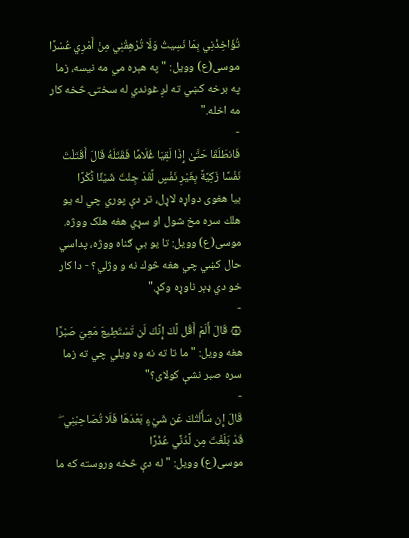تُؤَاخِذْنِي بِمَا نَسِيتُ وَلَا تُرْهِقْنِي مِنْ أَمْرِي عُسْرًا
موسى(ع) وويل: "په هېره مي مه نيسه، زما په برخه کښي ته لږ غوندي له سختۍ څخه كار مه اخله."
-
فَانطَلَقَا حَتَّىٰ إِذَا لَقِيَا غُلَامًا فَقَتَلَهُ قَالَ أَقَتَلْتَ نَفْسًا زَكِيَّةً بِغَيْرِ نَفْسٍ لَّقَدْ جِئْتَ شَيْئًا نُّكْرًا
بيا هغوى دواړه لاړل، تر دې پوري چي له يو هلك سره مخ شول او سړي هغه هلک ووژه. موسى(ع) وويل: تا يو بې ګناه ووژه، پداسي حال کښي چي هغه څوك نه و وژلي؟ - دا كار خو دي ډېر ناوړه وکړ."
-
۞ قَالَ أَلَمْ أَقُل لَّكَ إِنَّكَ لَن تَسْتَطِيعَ مَعِيَ صَبْرًا
هغه وويل: "ما تا ته نه وه ويلي چي ته زما سره صبر نشې کولای؟"
-
قَالَ إِن سَأَلْتُكَ عَن شَيْءٍ بَعْدَهَا فَلَا تُصَاحِبْنِي ۖ قَدْ بَلَغْتَ مِن لَّدُنِّي عُذْرًا
موسى(ع) وويل: "له دې څخه وروسته كه ما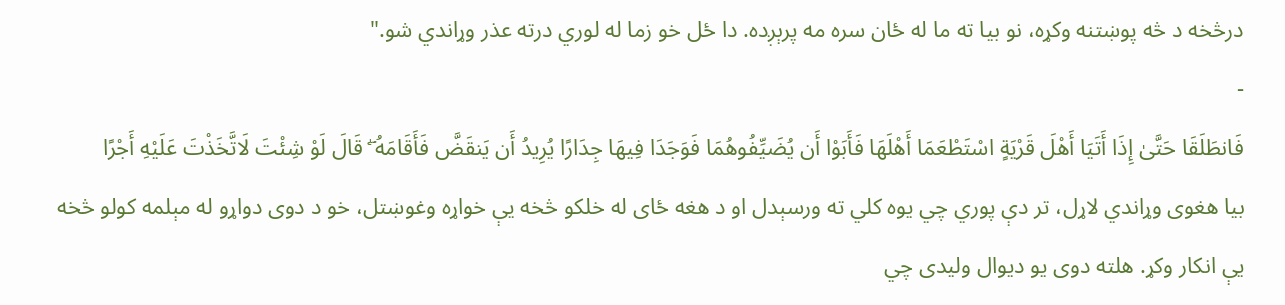درڅخه د څه پوښتنه وکړه، نو بيا ته ما له ځان سره مه پرېږده. دا ځل خو زما له لوري درته عذر وړاندي شو."
-
فَانطَلَقَا حَتَّىٰ إِذَا أَتَيَا أَهْلَ قَرْيَةٍ اسْتَطْعَمَا أَهْلَهَا فَأَبَوْا أَن يُضَيِّفُوهُمَا فَوَجَدَا فِيهَا جِدَارًا يُرِيدُ أَن يَنقَضَّ فَأَقَامَهُ ۖ قَالَ لَوْ شِئْتَ لَاتَّخَذْتَ عَلَيْهِ أَجْرًا
بيا هغوى وړاندي لاړل، تر دې پوري چي يوه كلي ته ورسېدل او د هغه ځاى له خلكو څخه یې خواړه وغوښتل، خو د دوی دواړو له مېلمه كولو څخه يې انكار وکړ. هلته دوى يو ديوال وليدی چي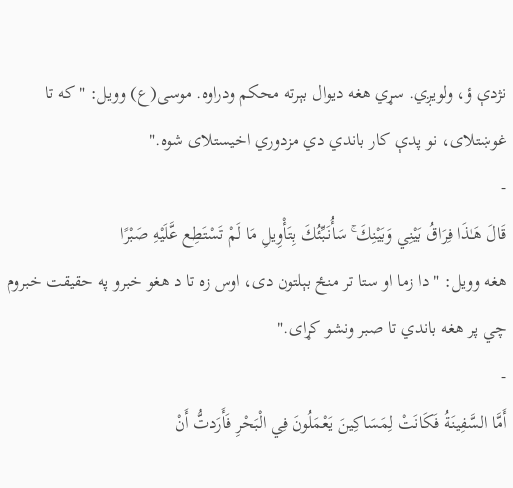نژدې ؤ، ولويږي. سړي هغه ديوال بېرته محكم ودراوه. موسى(ع) وويل: "كه تا غوښتلای، نو پدې كار باندي دي مزدوري اخيستلای شوه."
-
قَالَ هَـٰذَا فِرَاقُ بَيْنِي وَبَيْنِكَ ۚ سَأُنَبِّئُكَ بِتَأْوِيلِ مَا لَمْ تَسْتَطِع عَّلَيْهِ صَبْرًا
هغه وويل: "دا زما او ستا تر منځ بېلتون دى، اوس زه تا د هغو خبرو په حقيقت خبروم چي پر هغه باندي تا صبر ونشو کړای."
-
أَمَّا السَّفِينَةُ فَكَانَتْ لِمَسَاكِينَ يَعْمَلُونَ فِي الْبَحْرِ فَأَرَدتُّ أَنْ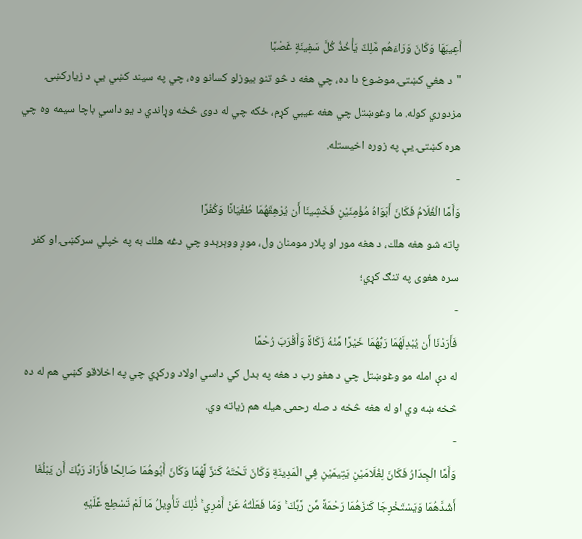أَعِيبَهَا وَكَانَ وَرَاءَهُم مَّلِكٌ يَأْخُذُ كُلَّ سَفِينَةٍ غَصْبًا
"د هغي کښتۍ موضوع دا ده، چي هغه د څو تنو بيوزلو كسانو وه، چي په سيند کښي یې د زياركښۍ مزدوري كوله. ما وغوښتل چي هغه عيبي کړم، ځكه چي له دوی څخه وړاندي د يو داسي باچا سيمه وه چي هره کښتۍ یې په زوره اخيستله.
-
وَأَمَّا الْغُلَامُ فَكَانَ أَبَوَاهُ مُؤْمِنَيْنِ فَخَشِينَا أَن يُرْهِقَهُمَا طُغْيَانًا وَكُفْرًا
پاته شو هغه هلك، د هغه مور او پلار مومنان ول، موږ ووېرېدو چي دغه هلك به په خپلي سرکښۍ او كفر سره هغوى په تنګ کړي؛
-
فَأَرَدْنَا أَن يُبْدِلَهُمَا رَبُّهُمَا خَيْرًا مِّنْهُ زَكَاةً وَأَقْرَبَ رُحْمًا
له دې امله مو وغوښتل چي د هغو رب د هغه په بدل کي داسي اولاد ورکړي چي په اخلاقو کښي هم له ده څخه ښه وي او له هغه څخه د صله رحمۍ هيله هم زياته وي.
-
وَأَمَّا الْجِدَارُ فَكَانَ لِغُلَامَيْنِ يَتِيمَيْنِ فِي الْمَدِينَةِ وَكَانَ تَحْتَهُ كَنزٌ لَّهُمَا وَكَانَ أَبُوهُمَا صَالِحًا فَأَرَادَ رَبُّكَ أَن يَبْلُغَا أَشُدَّهُمَا وَيَسْتَخْرِجَا كَنزَهُمَا رَحْمَةً مِّن رَّبِّكَ ۚ وَمَا فَعَلْتُهُ عَنْ أَمْرِي ۚ ذَٰلِكَ تَأْوِيلُ مَا لَمْ تَسْطِع عَّلَيْهِ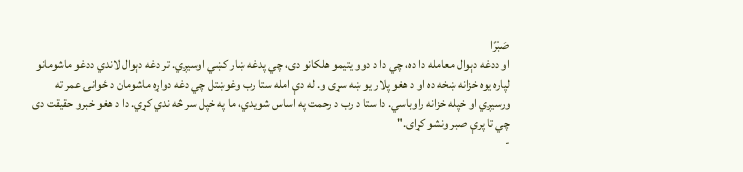صَبْرًا
او ددغه دېوال معامله دا ده، چي دا د دوو يتيمو هلكانو دى، چي پدغه ښار کښي اوسیږي. تر دغه دېوال لاندي ددغو ماشومانو لپاره يوه خزانه ښخه ده او د هغو پلار يو ښه سړی و. له دې امله ستا رب وغوښتل چي دغه دواړه ماشومان د ځوانۍ عمر ته ورسیږي او خپله خزانه راوباسي. دا ستا د رب د رحمت په اساس شويدي، ما په خپل سر څه ندي کړي. دا د هغو خبرو حقيقت دی چي تا پرې صبر ونشو کړای."
-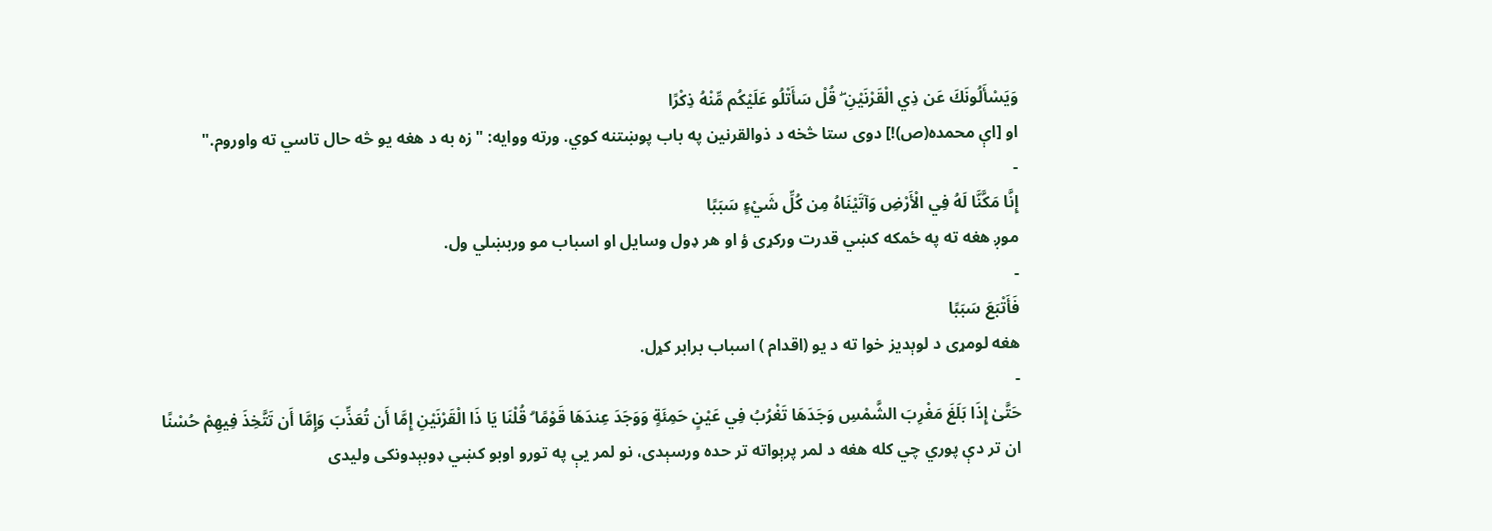وَيَسْأَلُونَكَ عَن ذِي الْقَرْنَيْنِ ۖ قُلْ سَأَتْلُو عَلَيْكُم مِّنْهُ ذِكْرًا
او [اې محمده(ص)!] دوى ستا څخه د ذوالقرنين په باب پوښتنه كوي. ورته ووايه: "زه به د هغه يو څه حال تاسي ته واوروم."
-
إِنَّا مَكَّنَّا لَهُ فِي الْأَرْضِ وَآتَيْنَاهُ مِن كُلِّ شَيْءٍ سَبَبًا
موږ هغه ته په ځمكه کښي قدرت ورکړی ؤ او هر ډول وسايل او اسباب مو وربښلي ول.
-
فَأَتْبَعَ سَبَبًا
هغه لومړی د لوېديز خوا ته د يو (اقدام ) اسباب برابر کړل.
-
حَتَّىٰ إِذَا بَلَغَ مَغْرِبَ الشَّمْسِ وَجَدَهَا تَغْرُبُ فِي عَيْنٍ حَمِئَةٍ وَوَجَدَ عِندَهَا قَوْمًا ۗ قُلْنَا يَا ذَا الْقَرْنَيْنِ إِمَّا أَن تُعَذِّبَ وَإِمَّا أَن تَتَّخِذَ فِيهِمْ حُسْنًا
ان تر دې پوري چي كله هغه د لمر پرېواته تر حده ورسېدی، نو لمر يې په تورو اوبو کښي ډوبېدونكى وليدی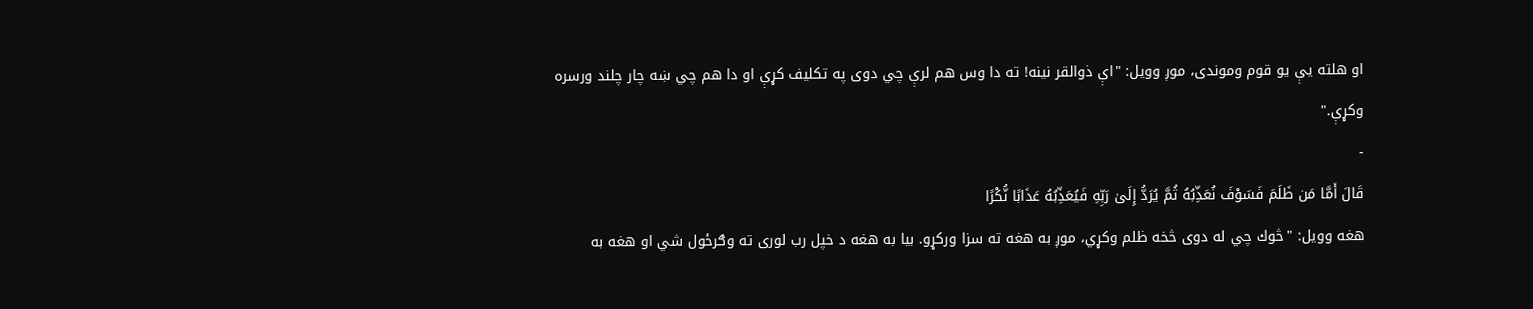او هلته یې يو قوم وموندی، موږ وويل: "اې ذوالقر نينه! ته دا وس هم لرې چي دوى په تكليف کړې او دا هم چي ښه چار چلند ورسره وکړې."
-
قَالَ أَمَّا مَن ظَلَمَ فَسَوْفَ نُعَذِّبُهُ ثُمَّ يُرَدُّ إِلَىٰ رَبِّهِ فَيُعَذِّبُهُ عَذَابًا نُّكْرًا
هغه وويل: "څوك چي له دوی څخه ظلم وکړي، موږ به هغه ته سزا ورکړو. بيا به هغه د خپل رب لورى ته وګرځول شي او هغه به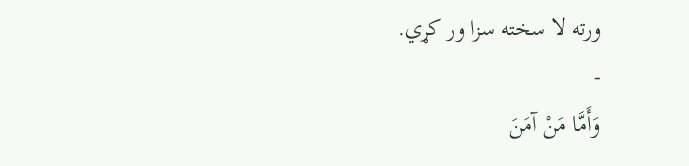ورته لا سخته سزا ور کړي.
-
وَأَمَّا مَنْ آمَنَ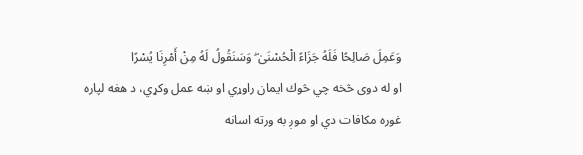وَعَمِلَ صَالِحًا فَلَهُ جَزَاءً الْحُسْنَىٰ ۖ وَسَنَقُولُ لَهُ مِنْ أَمْرِنَا يُسْرًا
او له دوی څخه چي څوك ايمان راوړي او ښه عمل وکړي، د هغه لپاره غوره مكافات دي او موږ به ورته اسانه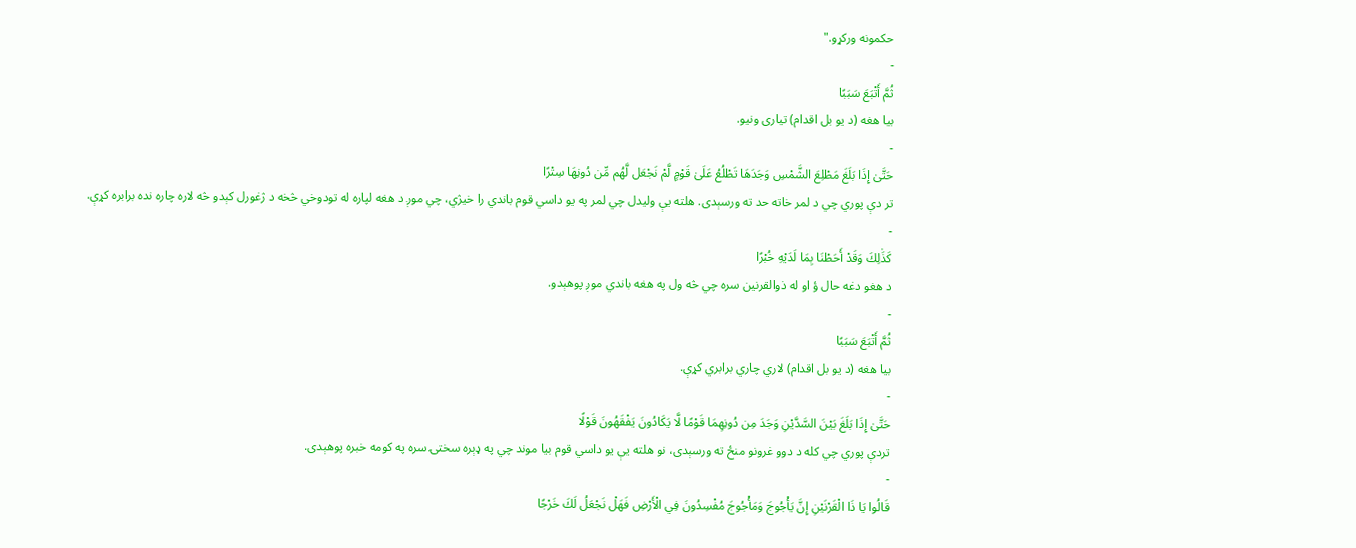حكمونه ورکړو."
-
ثُمَّ أَتْبَعَ سَبَبًا
بيا هغه (د يو بل اقدام) تيارى ونيو.
-
حَتَّىٰ إِذَا بَلَغَ مَطْلِعَ الشَّمْسِ وَجَدَهَا تَطْلُعُ عَلَىٰ قَوْمٍ لَّمْ نَجْعَل لَّهُم مِّن دُونِهَا سِتْرًا
تر دې پوري چي د لمر خاته حد ته ورسېدی. هلته یې وليدل چي لمر په يو داسي قوم باندي را خيژي، چي موږ د هغه لپاره له تودوخي څخه د ژغورل کېدو څه لاره چاره نده برابره کړې.
-
كَذَٰلِكَ وَقَدْ أَحَطْنَا بِمَا لَدَيْهِ خُبْرًا
د هغو دغه حال ؤ او له ذوالقرنين سره چي څه ول په هغه باندي موږ پوهېدو.
-
ثُمَّ أَتْبَعَ سَبَبًا
بيا هغه (د يو بل اقدام) لاري چاري برابري کړې.
-
حَتَّىٰ إِذَا بَلَغَ بَيْنَ السَّدَّيْنِ وَجَدَ مِن دُونِهِمَا قَوْمًا لَّا يَكَادُونَ يَفْقَهُونَ قَوْلًا
تردې پوري چي كله د دوو غرونو منځ ته ورسېدی، نو هلته یې يو داسي قوم بيا موند چي په ډېره سختۍ سره په كومه خبره پوهېدی.
-
قَالُوا يَا ذَا الْقَرْنَيْنِ إِنَّ يَأْجُوجَ وَمَأْجُوجَ مُفْسِدُونَ فِي الْأَرْضِ فَهَلْ نَجْعَلُ لَكَ خَرْجًا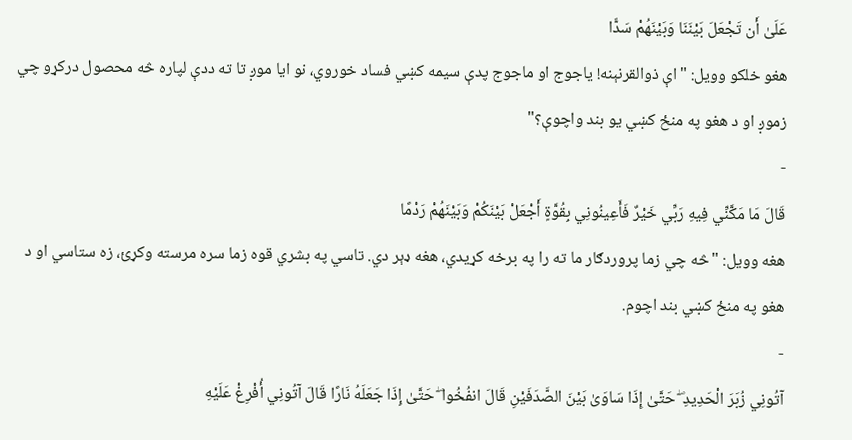عَلَىٰ أَن تَجْعَلَ بَيْنَنَا وَبَيْنَهُمْ سَدًّا
هغو خلكو وويل: "اې ذوالقرنېنه! ياجوج او ماجوج پدې سيمه کښي فساد خوروي، نو ايا موږ تا ته ددې لپاره څه محصول درکړو چي زموږ او د هغو په منځ کښي يو بند واچوې؟"
-
قَالَ مَا مَكَّنِّي فِيهِ رَبِّي خَيْرٌ فَأَعِينُونِي بِقُوَّةٍ أَجْعَلْ بَيْنَكُمْ وَبَيْنَهُمْ رَدْمًا
هغه وويل: "څه چي زما پروردګار ما ته را په برخه کړيدي، هغه ډېر دي. تاسي په بشري قوه زما سره مرسته وکړئ، زه ستاسي او د هغو په منځ کښي بند اچوم.
-
آتُونِي زُبَرَ الْحَدِيدِ ۖ حَتَّىٰ إِذَا سَاوَىٰ بَيْنَ الصَّدَفَيْنِ قَالَ انفُخُوا ۖ حَتَّىٰ إِذَا جَعَلَهُ نَارًا قَالَ آتُونِي أُفْرِغْ عَلَيْهِ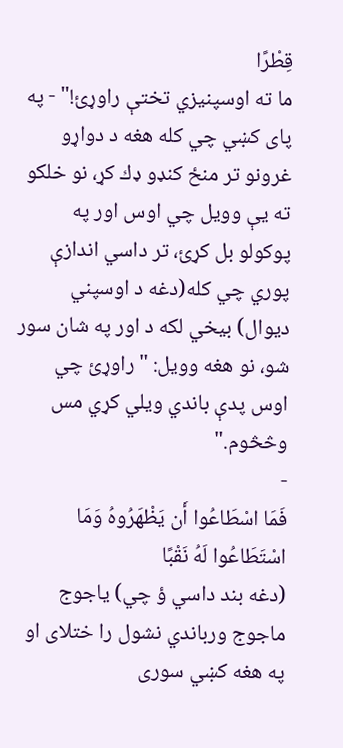قِطْرًا
ما ته اوسپنیزي تختې راوړئ!" - په پاى کښي چي كله هغه د دواړو غرونو تر منځ كنډو ډك کړ، نو خلكو ته یې وويل چي اوس اور په پوكولو بل کړئ، تر داسي اندازې پوري چي كله(دغه د اوسپني ديوال) بيخي لكه د اور په شان سور شو، نو هغه وويل: "راوړئ چي اوس پدې باندي ويلي کړي مس وڅڅوم."
-
فَمَا اسْطَاعُوا أَن يَظْهَرُوهُ وَمَا اسْتَطَاعُوا لَهُ نَقْبًا
(دغه بند داسي ؤ چي) ياجوج ماجوج ورباندي نشول را ختلای او په هغه کښي سورى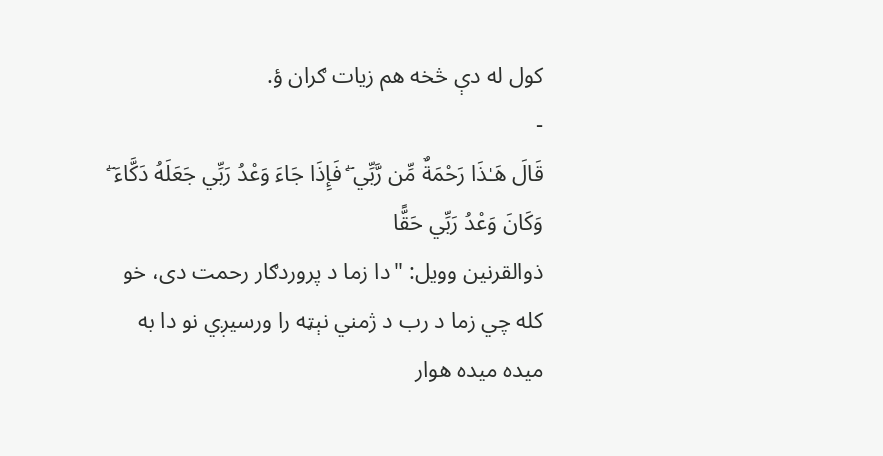كول له دې څخه هم زيات ګران ؤ.
-
قَالَ هَـٰذَا رَحْمَةٌ مِّن رَّبِّي ۖ فَإِذَا جَاءَ وَعْدُ رَبِّي جَعَلَهُ دَكَّاءَ ۖ وَكَانَ وَعْدُ رَبِّي حَقًّا
ذوالقرنين وويل: "دا زما د پروردګار رحمت دى، خو كله چي زما د رب د ژمني نېټه را ورسیږي نو دا به ميده ميده هوار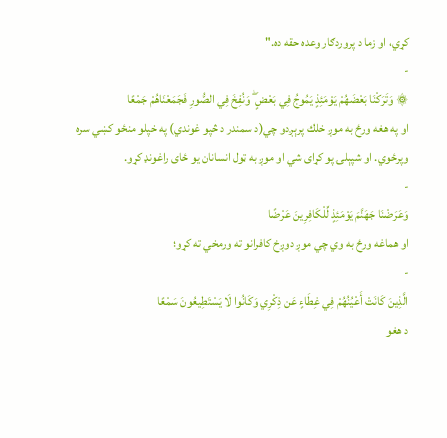کړي، او زما د پروردګار وعده حقه ده."
-
۞ وَتَرَكْنَا بَعْضَهُمْ يَوْمَئِذٍ يَمُوجُ فِي بَعْضٍ ۖ وَنُفِخَ فِي الصُّورِ فَجَمَعْنَاهُمْ جَمْعًا
او په هغه ورځ به موږ خلك پرېږدو چي(د سمندر د څپو غوندي) په خپلو منځو کښي سره وپرځوي. او شپېلۍ پو کړای شي او موږ به ټول انسانان يو ځاى راغونډ کړو.
-
وَعَرَضْنَا جَهَنَّمَ يَوْمَئِذٍ لِّلْكَافِرِينَ عَرْضًا
او هماغه ورځ به وي چي موږ دوږخ كافرانو ته ورمخي ته کړو؛
-
الَّذِينَ كَانَتْ أَعْيُنُهُمْ فِي غِطَاءٍ عَن ذِكْرِي وَكَانُوا لَا يَسْتَطِيعُونَ سَمْعًا
د هغو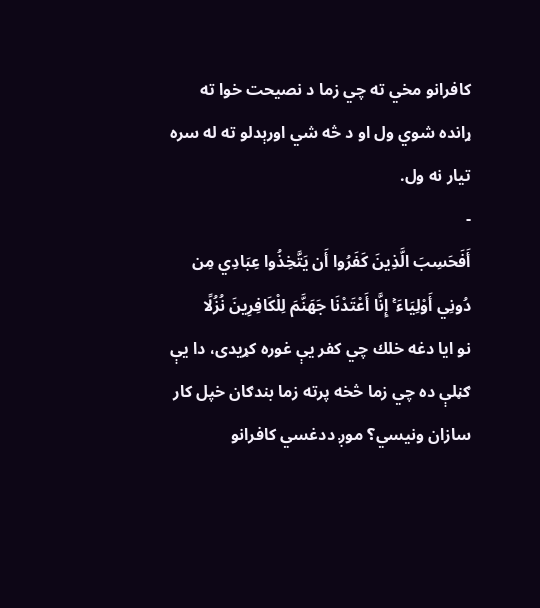كافرانو مخي ته چي زما د نصيحت خوا ته ړانده شوي ول او د څه شي اورېدلو ته له سره تيار نه ول.
-
أَفَحَسِبَ الَّذِينَ كَفَرُوا أَن يَتَّخِذُوا عِبَادِي مِن دُونِي أَوْلِيَاءَ ۚ إِنَّا أَعْتَدْنَا جَهَنَّمَ لِلْكَافِرِينَ نُزُلًا
نو ايا دغه خلك چي كفر یې غوره کړيدى، دا یې ګڼلې ده چي زما څخه پرته زما بندګان خپل كار سازان ونيسي؟ موږ ددغسي كافرانو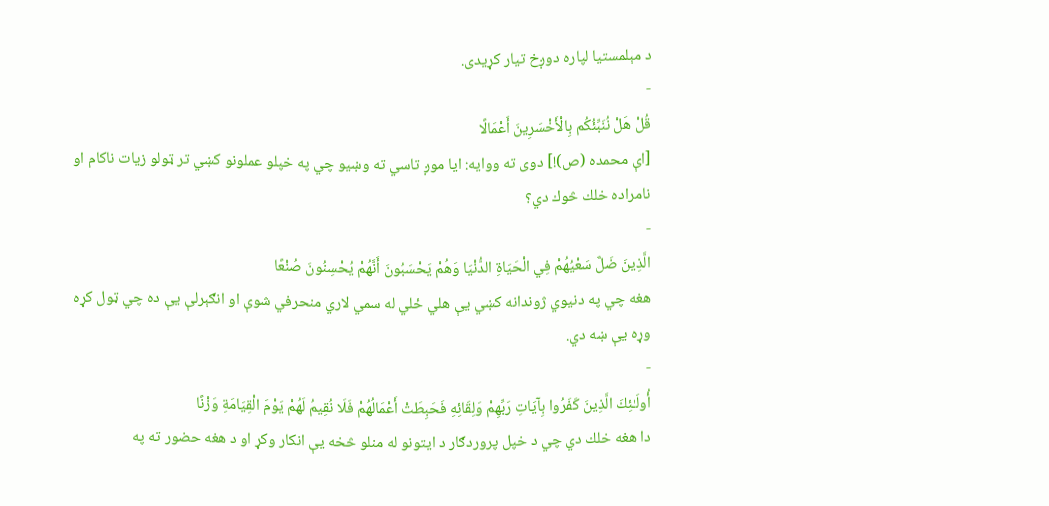د مېلمستيا لپاره دوږخ تيار کړيدى.
-
قُلْ هَلْ نُنَبِّئُكُم بِالْأَخْسَرِينَ أَعْمَالًا
[اې محمده (ص)!] دوی ته ووايه: ايا موږ تاسي ته وښيو چي په خپلو عملونو کښي تر ټولو زيات ناكام او نامراده خلك څوك دي؟
-
الَّذِينَ ضَلَّ سَعْيُهُمْ فِي الْحَيَاةِ الدُّنْيَا وَهُمْ يَحْسَبُونَ أَنَّهُمْ يُحْسِنُونَ صُنْعًا
هغه چي په دنيوي ژوندانه کښي یې هلي ځلي له سمي لاري منحرفي شوې او انګېرلې یې ده چي ټول کړه وړه يې ښه دي.
-
أُولَـٰئِكَ الَّذِينَ كَفَرُوا بِآيَاتِ رَبِّهِمْ وَلِقَائِهِ فَحَبِطَتْ أَعْمَالُهُمْ فَلَا نُقِيمُ لَهُمْ يَوْمَ الْقِيَامَةِ وَزْنًا
دا هغه خلك دي چي د خپل پروردګار د ايتونو له منلو څخه یې انكار وکړ او د هغه حضور ته په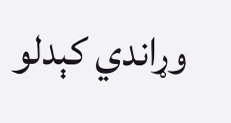وړاندي کېدلو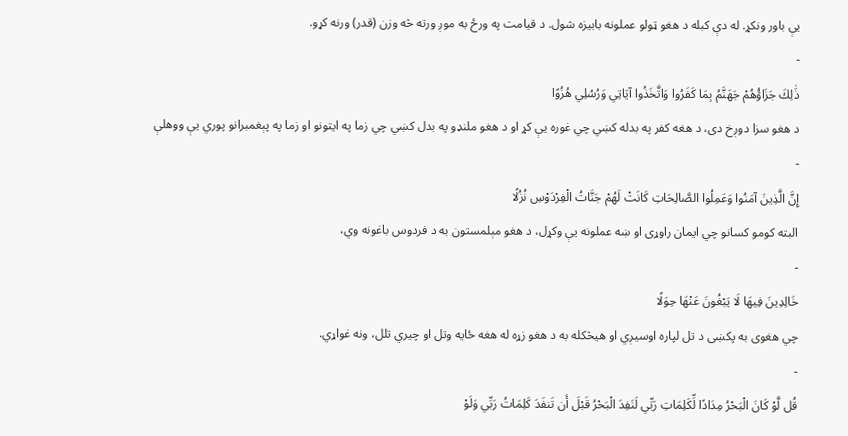یې باور ونکړ. له دې كبله د هغو ټولو عملونه بابيزه شول. د قيامت په ورځ به موږ ورته څه وزن (قدر) ورنه کړو.
-
ذَٰلِكَ جَزَاؤُهُمْ جَهَنَّمُ بِمَا كَفَرُوا وَاتَّخَذُوا آيَاتِي وَرُسُلِي هُزُوًا
د هغو سزا دوږخ دى، د هغه كفر په بدله کښي چي غوره يې کړ او د هغو ملنډو په بدل کښي چي زما په ايتونو او زما په پېغمبرانو پوري يې ووهلې
-
إِنَّ الَّذِينَ آمَنُوا وَعَمِلُوا الصَّالِحَاتِ كَانَتْ لَهُمْ جَنَّاتُ الْفِرْدَوْسِ نُزُلًا
البته كومو كسانو چي ايمان راوړی او ښه عملونه یې وکړل، د هغو مېلمستون به د فردوس باغونه وي،
-
خَالِدِينَ فِيهَا لَا يَبْغُونَ عَنْهَا حِوَلًا
چي هغوى به پكښى د تل لپاره اوسیږي او هیڅكله به د هغو زړه له هغه ځايه وتل او چيري تلل، ونه غواړي.
-
قُل لَّوْ كَانَ الْبَحْرُ مِدَادًا لِّكَلِمَاتِ رَبِّي لَنَفِدَ الْبَحْرُ قَبْلَ أَن تَنفَدَ كَلِمَاتُ رَبِّي وَلَوْ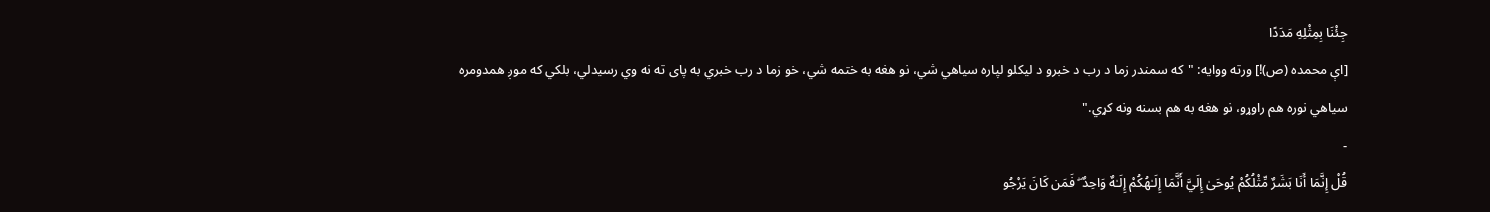جِئْنَا بِمِثْلِهِ مَدَدًا
[اې محمده (ص)!] ورته ووايه: "كه سمندر زما د رب د خبرو د ليكلو لپاره سیاهي شي، نو هغه به ختمه شي، خو زما د رب خبري به پاى ته نه وي رسيدلي، بلکي كه موږ همدومره سیاهي نوره هم راوړو، نو هغه به هم بسنه ونه کړي."
-
قُلْ إِنَّمَا أَنَا بَشَرٌ مِّثْلُكُمْ يُوحَىٰ إِلَيَّ أَنَّمَا إِلَـٰهُكُمْ إِلَـٰهٌ وَاحِدٌ ۖ فَمَن كَانَ يَرْجُو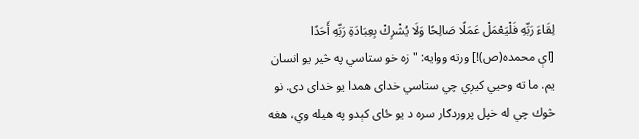لِقَاءَ رَبِّهِ فَلْيَعْمَلْ عَمَلًا صَالِحًا وَلَا يُشْرِكْ بِعِبَادَةِ رَبِّهِ أَحَدًا
[اې محمده(ص)!] ورته ووايه: "زه خو ستاسي په څير يو انسان يم. ما ته وحيي کیږي چي ستاسي خداى همدا يو خداى دى. نو څوك چي له خپل پروردګار سره د يو ځاى كېدو په هيله وي، هغه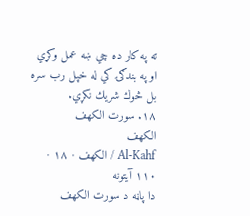ته په كار ده چي ښه عمل وکړي او په بندګۍ کي له خپل رب سره بل څوك شريك نکړي.
۱۸. سورت الكهف
الكهف
Al-Kahf / الكهف · ۱۸ · ۱۱۰ آیتونه
دا پاڼه د سورت الكهف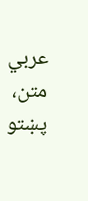عربي متن، پښتو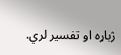ژباړه او تفسیر لري.